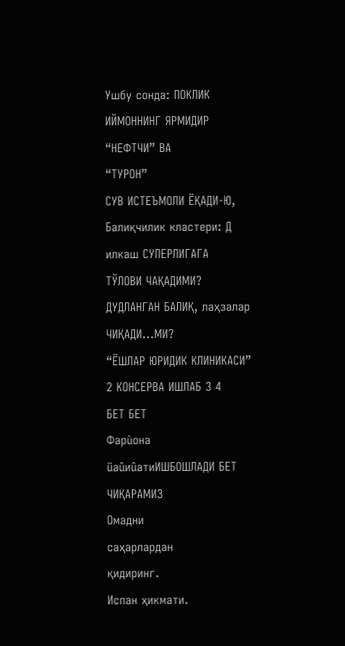Ушбу сонда: ПОКЛИК ИЙМОННИНГ ЯРМИДИР “НЕФТЧИ” ВА
“ТУРОН”
СУВ ИСТЕЪМОЛИ ЁҚАДИ-Ю, Балиқчилик кластери: Д илкаш СУПЕРЛИГАГА
ТЎЛОВИ ЧАҚАДИМИ? ДУДЛАНГАН БАЛИҚ, лаҳзалар ЧИҚАДИ...МИ?
“ЁШЛАР ЮРИДИК КЛИНИКАСИ” 2 КОНСЕРВА ИШЛАБ 3 4
БЕТ БЕТ
Фарùона üаûиûатиИШБОШЛАДИ БЕТ ЧИҚАРАМИЗ
Омадни
саҳарлардан
қидиринг.
Испан ҳикмати.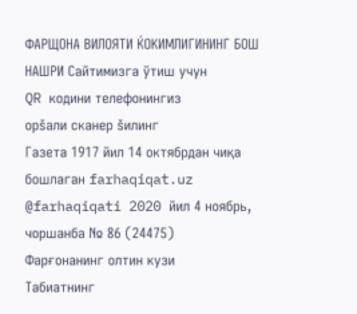ФАРЩОНА ВИЛОЯТИ ЌОКИМЛИГИНИНГ БОШ НАШРИ Сайтимизга ўтиш учун
QR кодини телефонингиз
орšали сканер šилинг
Газета 1917 йил 14 октябрдан чиқа бошлаган farhaqiqat.uz @farhaqiqati 2020 йил 4 ноябрь, чоршанба № 86 (24475)
Фарғонанинг олтин кузи
Табиатнинг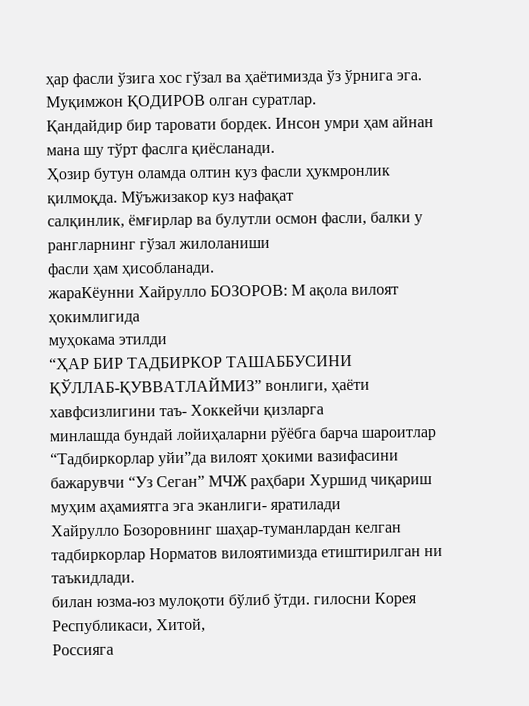ҳар фасли ўзига хос гўзал ва ҳаётимизда ўз ўрнига эга. Муқимжон ҚОДИРОВ олган суратлар.
Қандайдир бир таровати бордек. Инсон умри ҳам айнан мана шу тўрт фаслга қиёсланади.
Ҳозир бутун оламда олтин куз фасли ҳукмронлик қилмоқда. Мўъжизакор куз нафақат
салқинлик, ёмғирлар ва булутли осмон фасли, балки у рангларнинг гўзал жилоланиши
фасли ҳам ҳисобланади.
жараКёунни Хайрулло БОЗОРОВ: М ақола вилоят ҳокимлигида
муҳокама этилди
“ҲАР БИР ТАДБИРКОР ТАШАББУСИНИ
ҚЎЛЛАБ-ҚУВВАТЛАЙМИЗ” вонлиги, ҳаёти хавфсизлигини таъ- Хоккейчи қизларга
минлашда бундай лойиҳаларни рўёбга барча шароитлар
“Тадбиркорлар уйи”да вилоят ҳокими вазифасини бажарувчи “Уз Сеган” МЧЖ раҳбари Хуршид чиқариш муҳим аҳамиятга эга эканлиги- яратилади
Хайрулло Бозоровнинг шаҳар-туманлардан келган тадбиркорлар Норматов вилоятимизда етиштирилган ни таъкидлади.
билан юзма-юз мулоқоти бўлиб ўтди. гилосни Корея Республикаси, Хитой,
Россияга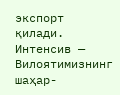экспорт қилади. Интенсив — Вилоятимизнинг шаҳар-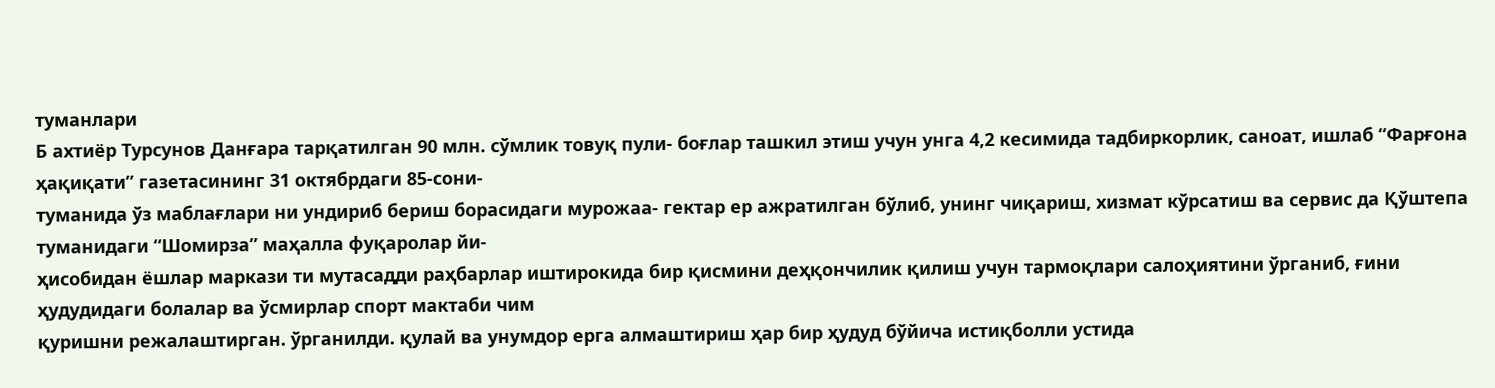туманлари
Б ахтиёр Турсунов Данғара тарқатилган 90 млн. сўмлик товуқ пули- боғлар ташкил этиш учун унга 4,2 кесимида тадбиркорлик, саноат, ишлаб “Фарғона ҳақиқати” газетасининг 31 октябрдаги 85-сони-
туманида ўз маблағлари ни ундириб бериш борасидаги мурожаа- гектар ер ажратилган бўлиб, унинг чиқариш, хизмат кўрсатиш ва сервис да Қўштепа туманидаги “Шомирза” маҳалла фуқаролар йи-
ҳисобидан ёшлар маркази ти мутасадди раҳбарлар иштирокида бир қисмини деҳқончилик қилиш учун тармоқлари салоҳиятини ўрганиб, ғини ҳудудидаги болалар ва ўсмирлар спорт мактаби чим
қуришни режалаштирган. ўрганилди. қулай ва унумдор ерга алмаштириш ҳар бир ҳудуд бўйича истиқболли устида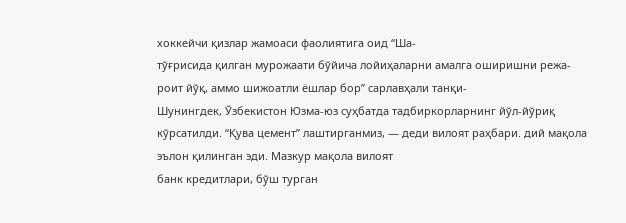хоккейчи қизлар жамоаси фаолиятига оид “Ша-
тўғрисида қилган мурожаати бўйича лойиҳаларни амалга оширишни режа- роит йўқ, аммо шижоатли ёшлар бор” сарлавҳали танқи-
Шунингдек, Ўзбекистон Юзма-юз суҳбатда тадбиркорларнинг йўл-йўриқ кўрсатилди. “Қува цемент” лаштирганмиз, — деди вилоят раҳбари. дий мақола эълон қилинган эди. Мазкур мақола вилоят
банк кредитлари, бўш турган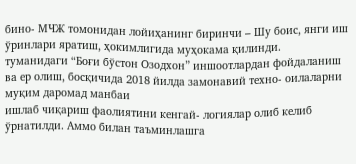бино- МЧЖ томонидан лойиҳанинг биринчи – Шу боис, янги иш ўринлари яратиш, ҳокимлигида муҳокама қилинди.
туманидаги “Боғи бўстон Озодхон” иншоотлардан фойдаланиш ва ер олиш, босқичида 2018 йилда замонавий техно- оилаларни муқим даромад манбаи
ишлаб чиқариш фаолиятини кенгай- логиялар олиб келиб ўрнатилди. Аммо билан таъминлашга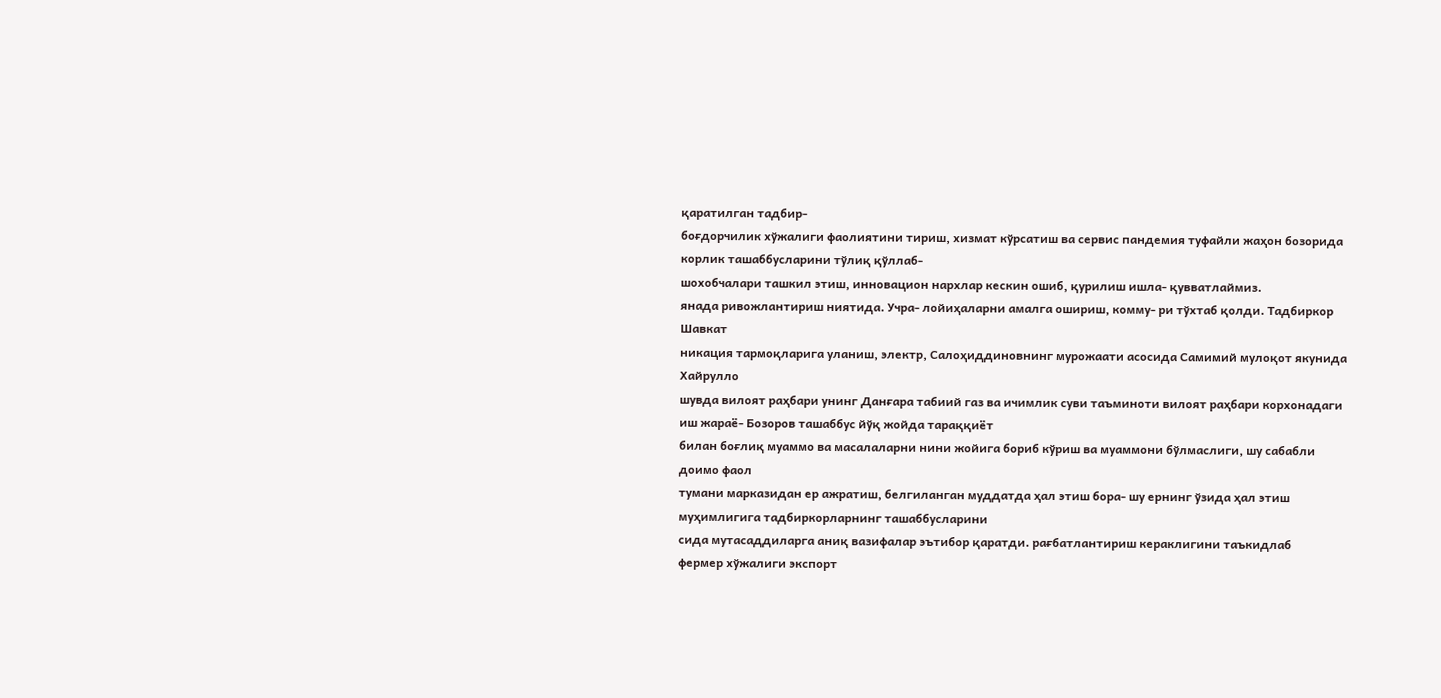қаратилган тадбир-
боғдорчилик хўжалиги фаолиятини тириш, хизмат кўрсатиш ва сервис пандемия туфайли жаҳон бозорида корлик ташаббусларини тўлиқ қўллаб-
шохобчалари ташкил этиш, инновацион нархлар кескин ошиб, қурилиш ишла- қувватлаймиз.
янада ривожлантириш ниятида. Учра- лойиҳаларни амалга ошириш, комму- ри тўхтаб қолди. Тадбиркор Шавкат
никация тармоқларига уланиш, электр, Салоҳиддиновнинг мурожаати асосида Самимий мулоқот якунида Хайрулло
шувда вилоят раҳбари унинг Данғара табиий газ ва ичимлик суви таъминоти вилоят раҳбари корхонадаги иш жараё- Бозоров ташаббус йўқ жойда тараққиёт
билан боғлиқ муаммо ва масалаларни нини жойига бориб кўриш ва муаммони бўлмаслиги, шу сабабли доимо фаол
тумани марказидан ер ажратиш, белгиланган муддатда ҳал этиш бора- шу ернинг ўзида ҳал этиш муҳимлигига тадбиркорларнинг ташаббусларини
сида мутасаддиларга аниқ вазифалар эътибор қаратди. рағбатлантириш кераклигини таъкидлаб
фермер хўжалиги экспорт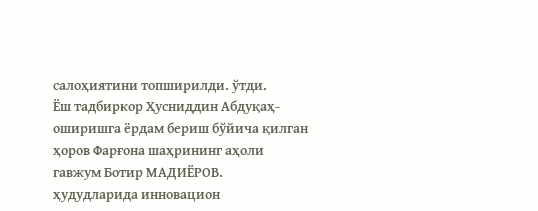салоҳиятини топширилди. ўтди.
Ёш тадбиркор Ҳусниддин Абдуқаҳ-
оширишга ёрдам бериш бўйича қилган ҳоров Фарғона шаҳрининг аҳоли гавжум Ботир МАДИЁРОВ.
ҳудудларида инновацион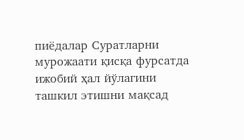пиёдалар Суратларни
мурожаати қисқа фурсатда ижобий ҳал йўлагини ташкил этишни мақсад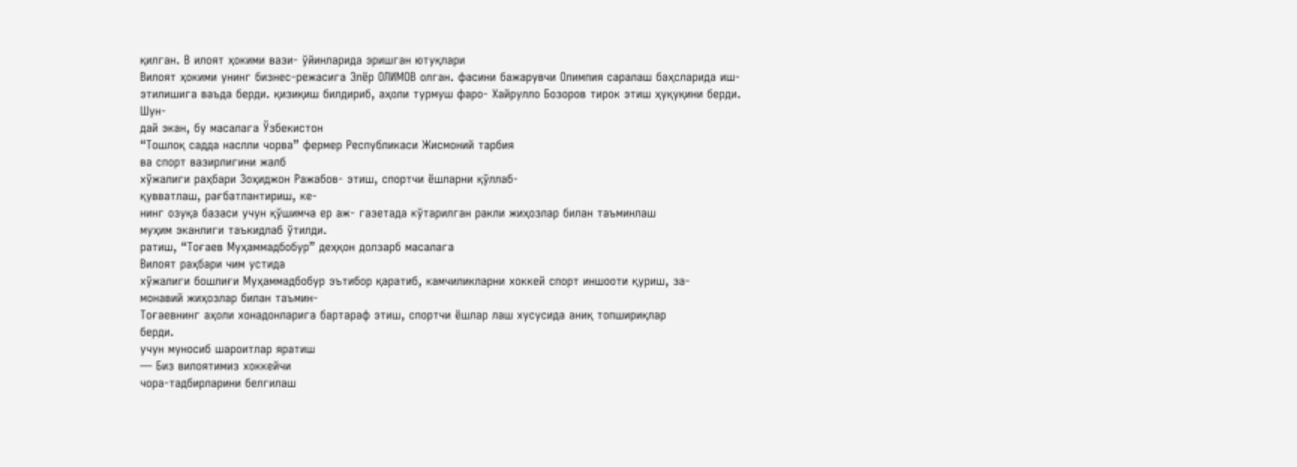қилган. В илоят ҳокими вази- ўйинларида эришган ютуқлари
Вилоят ҳокими унинг бизнес-режасига Элёр ОЛИМОВ олган. фасини бажарувчи Олимпия саралаш баҳсларида иш-
этилишига ваъда берди. қизиқиш билдириб, аҳоли турмуш фаро- Хайрулло Бозоров тирок этиш ҳуқуқини берди. Шун-
дай экан, бу масалага Ўзбекистон
“Тошлоқ садда наслли чорва” фермер Республикаси Жисмоний тарбия
ва спорт вазирлигини жалб
хўжалиги раҳбари Зоҳиджон Ражабов- этиш, спортчи ёшларни қўллаб-
қувватлаш, рағбатлантириш, ке-
нинг озуқа базаси учун қўшимча ер аж- газетада кўтарилган ракли жиҳозлар билан таъминлаш
муҳим эканлиги таъкидлаб ўтилди.
ратиш, “Тоғаев Муҳаммадбобур” деҳқон долзарб масалага
Вилоят раҳбари чим устида
хўжалиги бошлиғи Муҳаммадбобур эътибор қаратиб, камчиликларни хоккей спорт иншооти қуриш, за-
монавий жиҳозлар билан таъмин-
Тоғаевнинг аҳоли хонадонларига бартараф этиш, спортчи ёшлар лаш хусусида аниқ топшириқлар
берди.
учун муносиб шароитлар яратиш
— Биз вилоятимиз хоккейчи
чора-тадбирларини белгилаш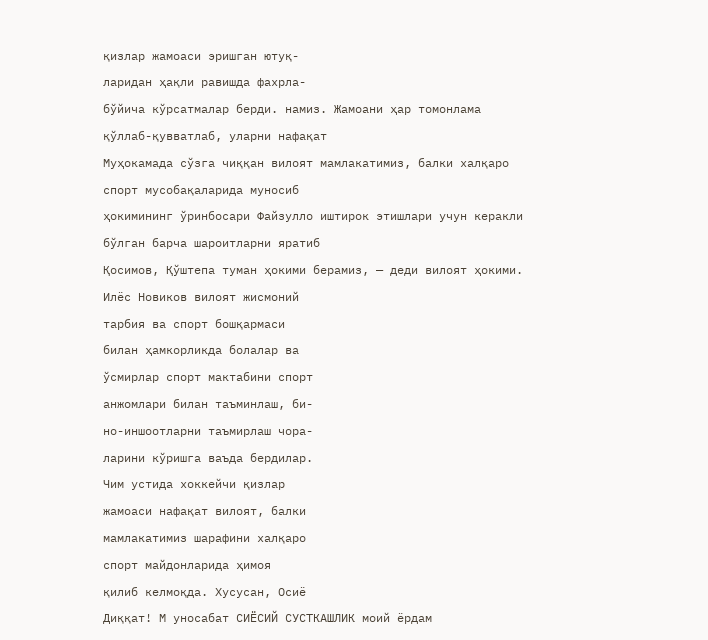қизлар жамоаси эришган ютуқ-
ларидан ҳақли равишда фахрла-
бўйича кўрсатмалар берди. намиз. Жамоани ҳар томонлама
қўллаб-қувватлаб, уларни нафақат
Муҳокамада сўзга чиққан вилоят мамлакатимиз, балки халқаро
спорт мусобақаларида муносиб
ҳокимининг ўринбосари Файзулло иштирок этишлари учун керакли
бўлган барча шароитларни яратиб
Қосимов, Қўштепа туман ҳокими берамиз, — деди вилоят ҳокими.
Илёс Новиков вилоят жисмоний
тарбия ва спорт бошқармаси
билан ҳамкорликда болалар ва
ўсмирлар спорт мактабини спорт
анжомлари билан таъминлаш, би-
но-иншоотларни таъмирлаш чора-
ларини кўришга ваъда бердилар.
Чим устида хоккейчи қизлар
жамоаси нафақат вилоят, балки
мамлакатимиз шарафини халқаро
спорт майдонларида ҳимоя
қилиб келмоқда. Хусусан, Осиё
Диққат! М уносабат СИЁСИЙ СУСТКАШЛИК моий ёрдам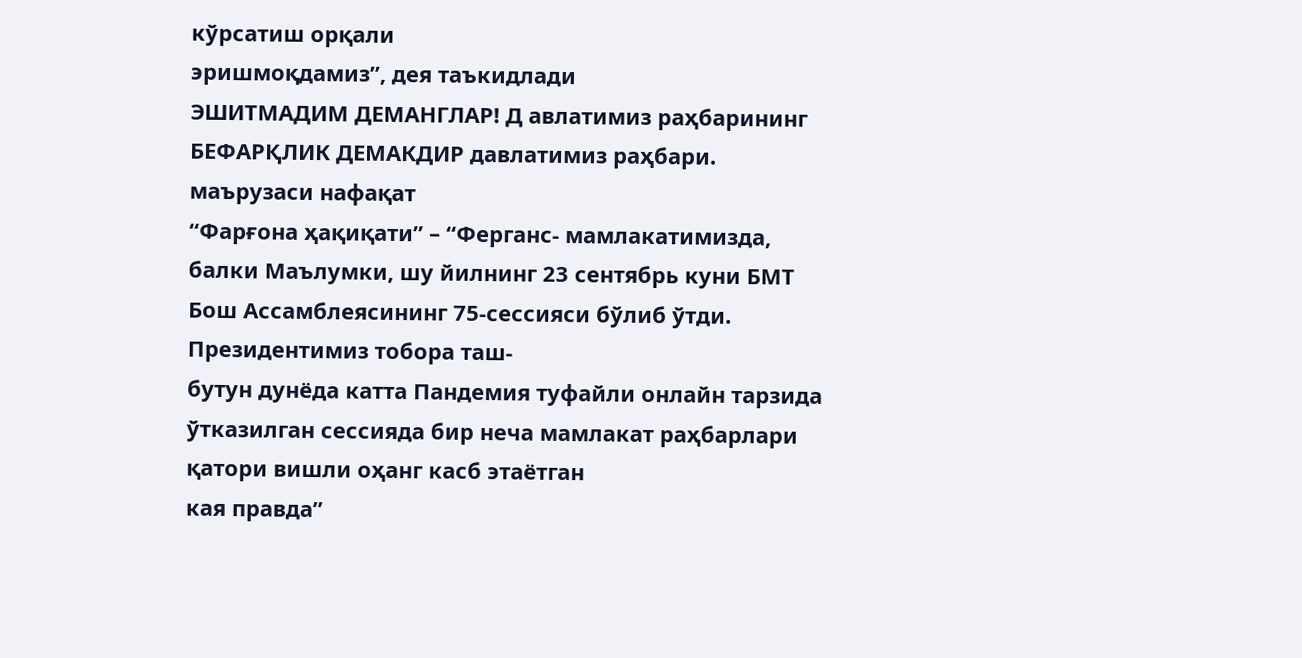кўрсатиш орқали
эришмоқдамиз”, дея таъкидлади
ЭШИТМАДИМ ДЕМАНГЛАР! Д авлатимиз раҳбарининг БЕФАРҚЛИК ДЕМАКДИР давлатимиз раҳбари.
маърузаси нафақат
“Фарғона ҳақиқати” – “Ферганс- мамлакатимизда, балки Маълумки, шу йилнинг 23 сентябрь куни БМТ Бош Ассамблеясининг 75-сессияси бўлиб ўтди. Президентимиз тобора таш-
бутун дунёда катта Пандемия туфайли онлайн тарзида ўтказилган сессияда бир неча мамлакат раҳбарлари қатори вишли оҳанг касб этаётган
кая правда”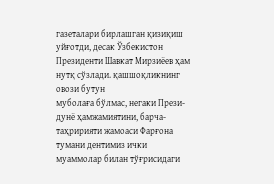газеталари бирлашган қизиқиш уйғотди, десак Ўзбекистон Президенти Шавкат Мирзиёев ҳам нутқ сўзлади. қашшоқликнинг овози бутун
муболаға бўлмас, негаки Прези- дунё ҳамжамиятини, барча-
таҳририяти жамоаси Фарғона тумани дентимиз ички муаммолар билан тўғрисидаги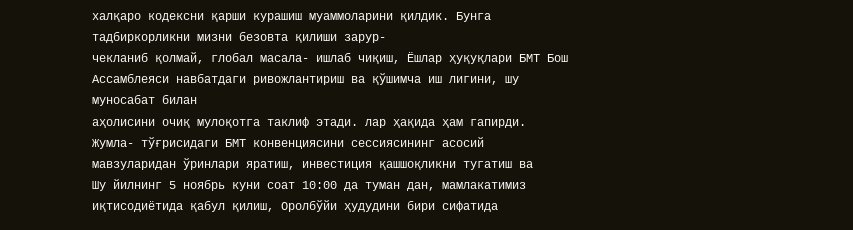халқаро кодексни қарши курашиш муаммоларини қилдик. Бунга тадбиркорликни мизни безовта қилиши зарур-
чекланиб қолмай, глобал масала- ишлаб чиқиш, Ёшлар ҳуқуқлари БМТ Бош Ассамблеяси навбатдаги ривожлантириш ва қўшимча иш лигини, шу муносабат билан
аҳолисини очиқ мулоқотга таклиф этади. лар ҳақида ҳам гапирди. Жумла- тўғрисидаги БМТ конвенциясини сессиясининг асосий мавзуларидан ўринлари яратиш, инвестиция қашшоқликни тугатиш ва
Шу йилнинг 5 ноябрь куни соат 10:00 да туман дан, мамлакатимиз иқтисодиётида қабул қилиш, Оролбўйи ҳудудини бири сифатида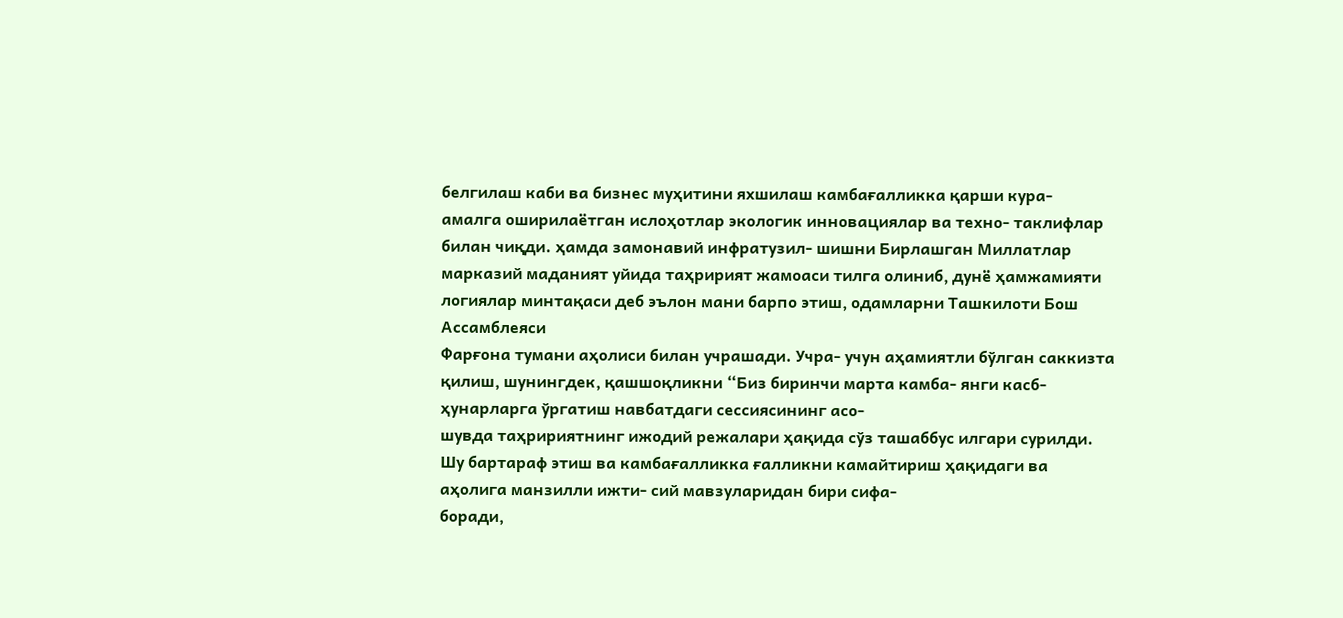белгилаш каби ва бизнес муҳитини яхшилаш камбағалликка қарши кура-
амалга оширилаётган ислоҳотлар экологик инновациялар ва техно- таклифлар билан чиқди. ҳамда замонавий инфратузил- шишни Бирлашган Миллатлар
марказий маданият уйида таҳририят жамоаси тилга олиниб, дунё ҳамжамияти логиялар минтақаси деб эълон мани барпо этиш, одамларни Ташкилоти Бош Ассамблеяси
Фарғона тумани аҳолиси билан учрашади. Учра- учун аҳамиятли бўлган саккизта қилиш, шунингдек, қашшоқликни “Биз биринчи марта камба- янги касб-ҳунарларга ўргатиш навбатдаги сессиясининг асо-
шувда таҳририятнинг ижодий режалари ҳақида сўз ташаббус илгари сурилди. Шу бартараф этиш ва камбағалликка ғалликни камайтириш ҳақидаги ва аҳолига манзилли ижти- сий мавзуларидан бири сифа-
боради,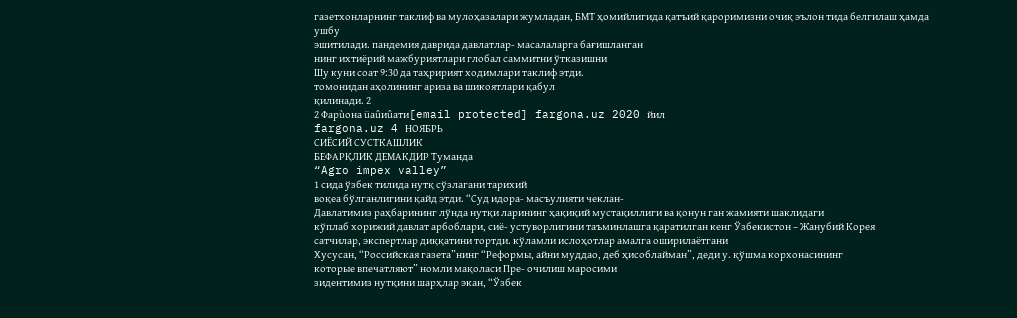газетхонларнинг таклиф ва мулоҳазалари жумладан, БМТ ҳомийлигида қатъий қароримизни очиқ эълон тида белгилаш ҳамда ушбу
эшитилади. пандемия даврида давлатлар- масалаларга бағишланган
нинг ихтиёрий мажбуриятлари глобал саммитни ўтказишни
Шу куни соат 9:30 да таҳририят ходимлари таклиф этди.
томонидан аҳолининг ариза ва шикоятлари қабул
қилинади. 2
2 Фарùона üаûиûати[email protected] fargona.uz 2020 йил
fargona.uz 4 НОЯБРЬ
СИЁСИЙ СУСТКАШЛИК
БЕФАРҚЛИК ДЕМАКДИР Туманда
“Agro impex valley”
1 сида ўзбек тилида нутқ сўзлагани тарихий
воқеа бўлганлигини қайд этди. “Суд идора- масъулияти чеклан-
Давлатимиз раҳбарининг лўнда нутқи ларининг ҳақиқий мустақиллиги ва қонун ган жамияти шаклидаги
кўплаб хорижий давлат арбоблари, сиё- устуворлигини таъминлашга қаратилган кенг Ўзбекистон – Жанубий Корея
сатчилар, экспертлар диққатини тортди. кўламли ислоҳотлар амалга оширилаётгани
Хусусан, “Российская газета”нинг “Реформы, айни муддао, деб ҳисоблайман”, деди у. қўшма корхонасининг
которые впечатляют” номли мақоласи Пре- очилиш маросими
зидентимиз нутқини шарҳлар экан, “Ўзбек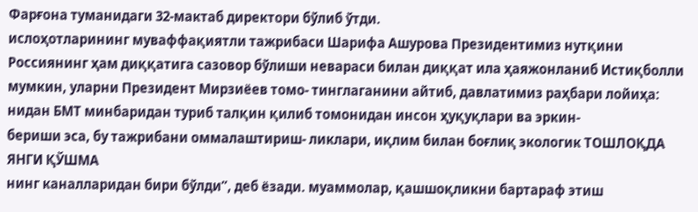Фарғона туманидаги 32-мактаб директори бўлиб ўтди.
ислоҳотларининг муваффақиятли тажрибаси Шарифа Ашурова Президентимиз нутқини
Россиянинг ҳам диққатига сазовор бўлиши невараси билан диққат ила ҳаяжонланиб Истиқболли
мумкин, уларни Президент Мирзиёев томо- тинглаганини айтиб, давлатимиз раҳбари лойиҳа:
нидан БМТ минбаридан туриб талқин қилиб томонидан инсон ҳуқуқлари ва эркин-
бериши эса, бу тажрибани оммалаштириш- ликлари, иқлим билан боғлиқ экологик ТОШЛОҚДА ЯНГИ ҚЎШМА
нинг каналларидан бири бўлди”, деб ёзади. муаммолар, қашшоқликни бартараф этиш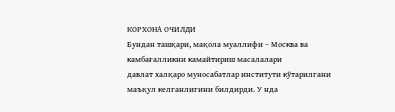КОРХОНА ОЧИЛДИ
Бундан ташқари, мақола муаллифи – Москва ва камбағалликни камайтириш масалалари
давлат халқаро муносабатлар институти кўтарилгани маъқул келганлигини билдирди. У нда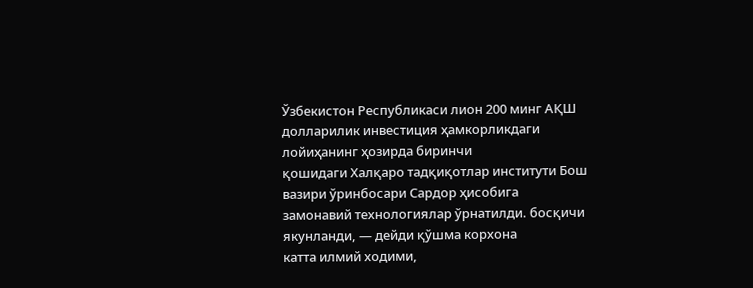Ўзбекистон Республикаси лион 200 минг АҚШ долларилик инвестиция ҳамкорликдаги лойиҳанинг ҳозирда биринчи
қошидаги Халқаро тадқиқотлар институти Бош вазири ўринбосари Сардор ҳисобига замонавий технологиялар ўрнатилди. босқичи якунланди, — дейди қўшма корхона
катта илмий ходими,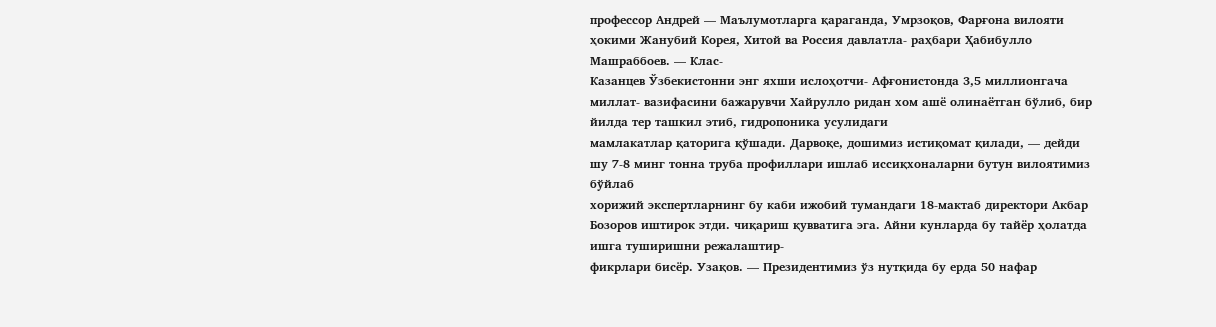профессор Андрей — Маълумотларга қараганда, Умрзоқов, Фарғона вилояти ҳокими Жанубий Корея, Хитой ва Россия давлатла- раҳбари Ҳабибулло Машраббоев. — Клас-
Казанцев Ўзбекистонни энг яхши ислоҳотчи- Афғонистонда 3,5 миллионгача миллат- вазифасини бажарувчи Хайрулло ридан хом ашё олинаётган бўлиб, бир йилда тер ташкил этиб, гидропоника усулидаги
мамлакатлар қаторига қўшади. Дарвоқе, дошимиз истиқомат қилади, — дейди шу 7-8 минг тонна труба профиллари ишлаб иссиқхоналарни бутун вилоятимиз бўйлаб
хорижий экспертларнинг бу каби ижобий тумандаги 18-мактаб директори Акбар Бозоров иштирок этди. чиқариш қувватига эга. Айни кунларда бу тайёр ҳолатда ишга туширишни режалаштир-
фикрлари бисёр. Узақов. — Президентимиз ўз нутқида бу ерда 50 нафар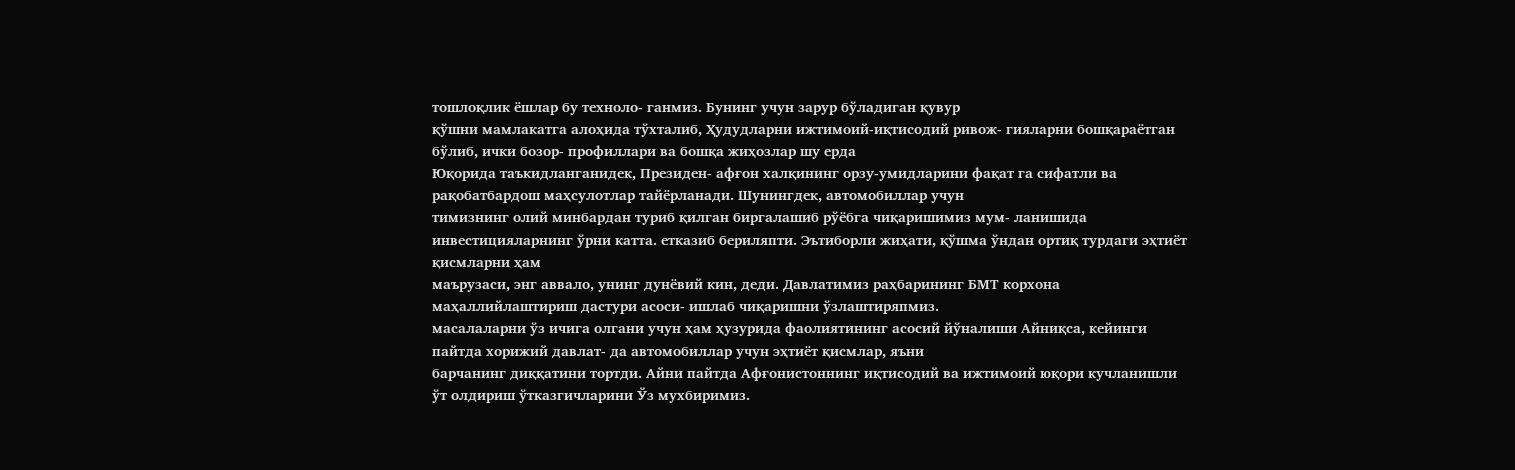тошлоқлик ёшлар бу техноло- ганмиз. Бунинг учун зарур бўладиган қувур
қўшни мамлакатга алоҳида тўхталиб, Ҳудудларни ижтимоий-иқтисодий ривож- гияларни бошқараётган бўлиб, ички бозор- профиллари ва бошқа жиҳозлар шу ерда
Юқорида таъкидланганидек, Президен- афғон халқининг орзу-умидларини фақат га сифатли ва рақобатбардош маҳсулотлар тайёрланади. Шунингдек, автомобиллар учун
тимизнинг олий минбардан туриб қилган биргалашиб рўёбга чиқаришимиз мум- ланишида инвестицияларнинг ўрни катта. етказиб бериляпти. Эътиборли жиҳати, қўшма ўндан ортиқ турдаги эҳтиёт қисмларни ҳам
маърузаси, энг аввало, унинг дунёвий кин, деди. Давлатимиз раҳбарининг БМТ корхона маҳаллийлаштириш дастури асоси- ишлаб чиқаришни ўзлаштиряпмиз.
масалаларни ўз ичига олгани учун ҳам ҳузурида фаолиятининг асосий йўналиши Айниқса, кейинги пайтда хорижий давлат- да автомобиллар учун эҳтиёт қисмлар, яъни
барчанинг диққатини тортди. Айни пайтда Афғонистоннинг иқтисодий ва ижтимоий юқори кучланишли ўт олдириш ўтказгичларини Ўз мухбиримиз.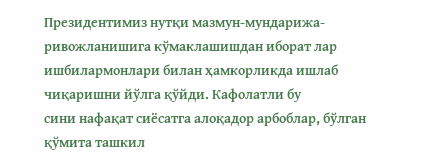Президентимиз нутқи мазмун-мундарижа- ривожланишига кўмаклашишдан иборат лар ишбилармонлари билан ҳамкорликда ишлаб чиқаришни йўлга қўйди. Кафолатли бу
сини нафақат сиёсатга алоқадор арбоблар, бўлган қўмита ташкил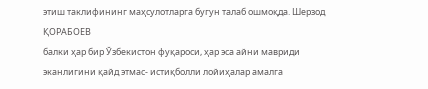этиш таклифининг маҳсулотларга бугун талаб ошмоқда. Шерзод ҚОРАБОЕВ
балки ҳар бир Ўзбекистон фуқароси, ҳар эса айни мавриди эканлигини қайд этмас- истиқболли лойиҳалар амалга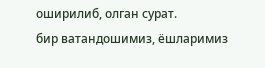оширилиб, олган сурат.
бир ватандошимиз, ёшларимиз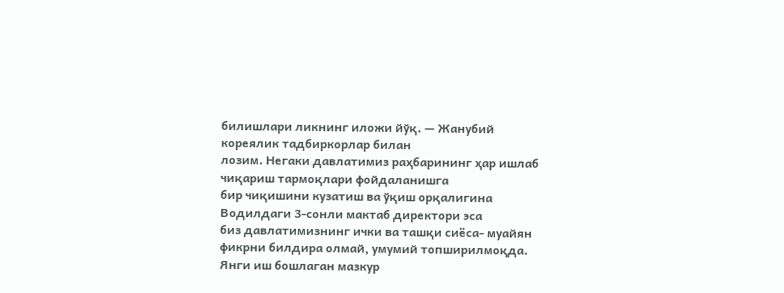билишлари ликнинг иложи йўқ. — Жанубий кореялик тадбиркорлар билан
лозим. Негаки давлатимиз раҳбарининг ҳар ишлаб чиқариш тармоқлари фойдаланишга
бир чиқишини кузатиш ва ўқиш орқалигина Водилдаги 3-сонли мактаб директори эса
биз давлатимизнинг ички ва ташқи сиёса- муайян фикрни билдира олмай, умумий топширилмоқда. Янги иш бошлаган мазкур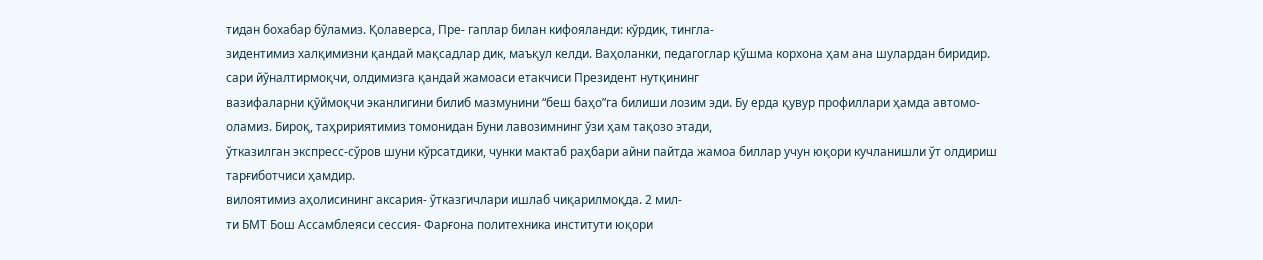тидан бохабар бўламиз. Қолаверса, Пре- гаплар билан кифояланди: кўрдик, тингла-
зидентимиз халқимизни қандай мақсадлар дик, маъқул келди. Ваҳоланки, педагоглар қўшма корхона ҳам ана шулардан биридир.
сари йўналтирмоқчи, олдимизга қандай жамоаси етакчиси Президент нутқининг
вазифаларни қўймоқчи эканлигини билиб мазмунини “беш баҳо”га билиши лозим эди. Бу ерда қувур профиллари ҳамда автомо-
оламиз. Бироқ, таҳририятимиз томонидан Буни лавозимнинг ўзи ҳам тақозо этади,
ўтказилган экспресс-сўров шуни кўрсатдики, чунки мактаб раҳбари айни пайтда жамоа биллар учун юқори кучланишли ўт олдириш
тарғиботчиси ҳамдир.
вилоятимиз аҳолисининг аксария- ўтказгичлари ишлаб чиқарилмоқда. 2 мил-
ти БМТ Бош Ассамблеяси сессия- Фарғона политехника институти юқори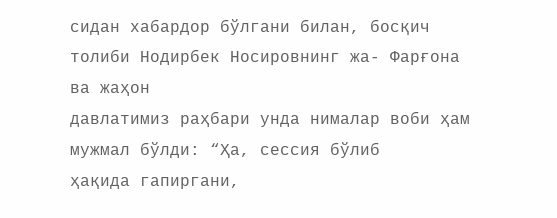сидан хабардор бўлгани билан, босқич толиби Нодирбек Носировнинг жа- Фарғона ва жаҳон
давлатимиз раҳбари унда нималар воби ҳам мужмал бўлди: “Ҳа, сессия бўлиб
ҳақида гапиргани,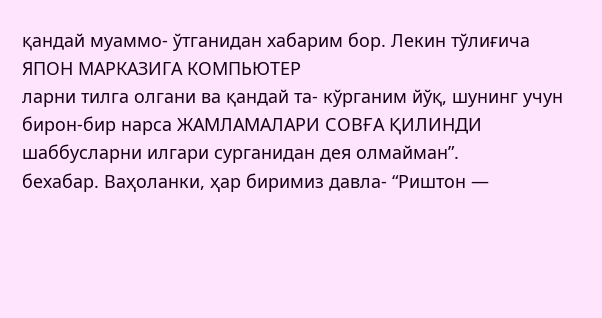қандай муаммо- ўтганидан хабарим бор. Лекин тўлиғича ЯПОН МАРКАЗИГА КОМПЬЮТЕР
ларни тилга олгани ва қандай та- кўрганим йўқ, шунинг учун бирон-бир нарса ЖАМЛАМАЛАРИ СОВҒА ҚИЛИНДИ
шаббусларни илгари сурганидан дея олмайман”.
бехабар. Ваҳоланки, ҳар биримиз давла- “Риштон —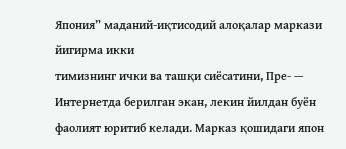Япония” маданий-иқтисодий алоқалар маркази йигирма икки
тимизнинг ички ва ташқи сиёсатини, Пре- — Интернетда берилган экан, лекин йилдан буён фаолият юритиб келади. Марказ қошидаги япон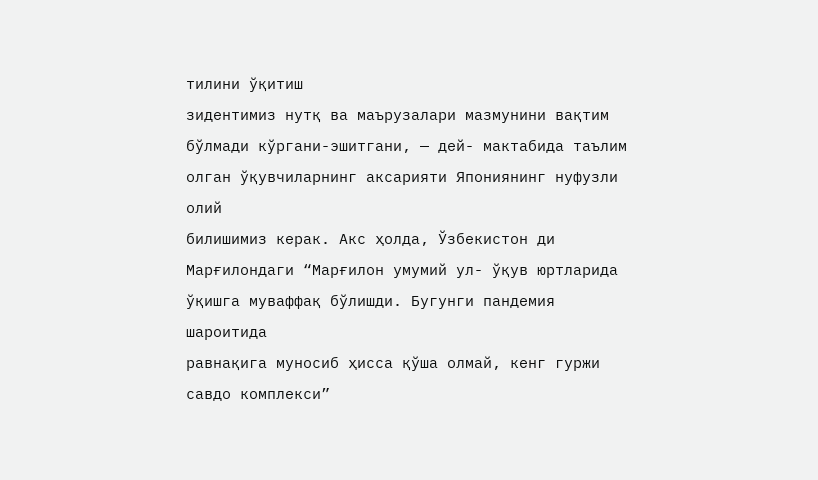тилини ўқитиш
зидентимиз нутқ ва маърузалари мазмунини вақтим бўлмади кўргани-эшитгани, — дей- мактабида таълим олган ўқувчиларнинг аксарияти Япониянинг нуфузли олий
билишимиз керак. Акс ҳолда, Ўзбекистон ди Марғилондаги “Марғилон умумий ул- ўқув юртларида ўқишга муваффақ бўлишди. Бугунги пандемия шароитида
равнақига муносиб ҳисса қўша олмай, кенг гуржи савдо комплекси”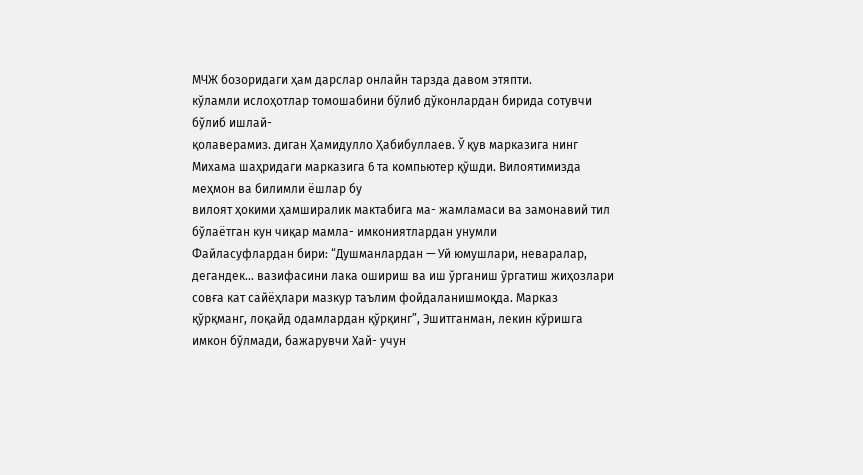МЧЖ бозоридаги ҳам дарслар онлайн тарзда давом этяпти.
кўламли ислоҳотлар томошабини бўлиб дўконлардан бирида сотувчи бўлиб ишлай-
қолаверамиз. диган Ҳамидулло Ҳабибуллаев. Ў қув марказига нинг Михама шаҳридаги марказига 6 та компьютер қўшди. Вилоятимизда меҳмон ва билимли ёшлар бу
вилоят ҳокими ҳамширалик мактабига ма- жамламаси ва замонавий тил бўлаётган кун чиқар мамла- имкониятлардан унумли
Файласуфлардан бири: “Душманлардан — Уй юмушлари, неваралар, дегандек... вазифасини лака ошириш ва иш ўрганиш ўргатиш жиҳозлари совға кат сайёҳлари мазкур таълим фойдаланишмоқда. Марказ
қўрқманг, лоқайд одамлардан қўрқинг”, Эшитганман, лекин кўришга имкон бўлмади, бажарувчи Хай- учун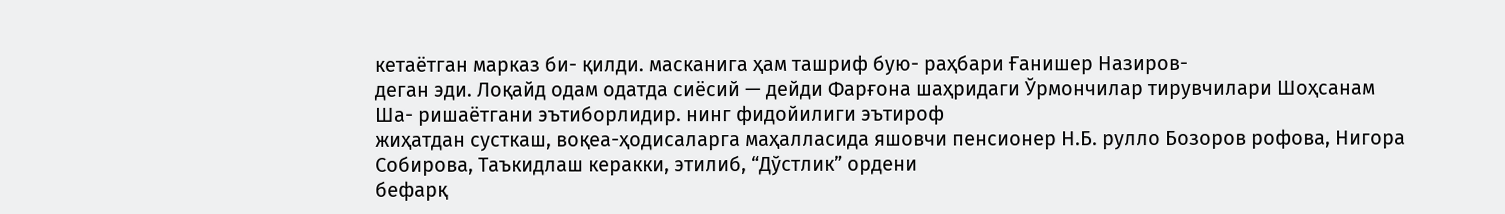кетаётган марказ би- қилди. масканига ҳам ташриф бую- раҳбари Ғанишер Назиров-
деган эди. Лоқайд одам одатда сиёсий — дейди Фарғона шаҳридаги Ўрмончилар тирувчилари Шоҳсанам Ша- ришаётгани эътиборлидир. нинг фидойилиги эътироф
жиҳатдан сусткаш, воқеа-ҳодисаларга маҳалласида яшовчи пенсионер Н.Б. рулло Бозоров рофова, Нигора Собирова, Таъкидлаш керакки, этилиб, “Дўстлик” ордени
бефарқ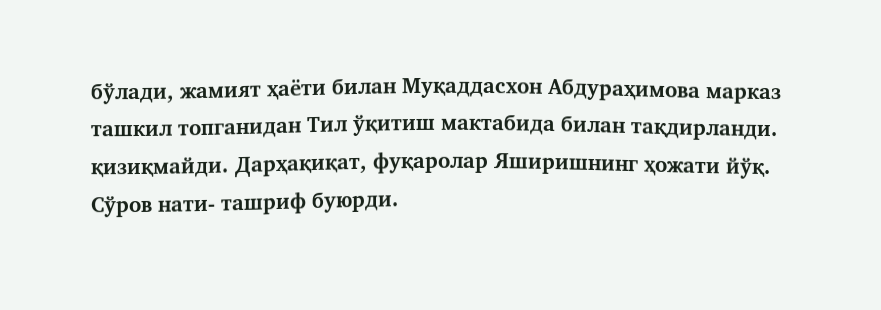бўлади, жамият ҳаёти билан Муқаддасхон Абдураҳимова марказ ташкил топганидан Тил ўқитиш мактабида билан тақдирланди.
қизиқмайди. Дарҳақиқат, фуқаролар Яширишнинг ҳожати йўқ. Сўров нати- ташриф буюрди.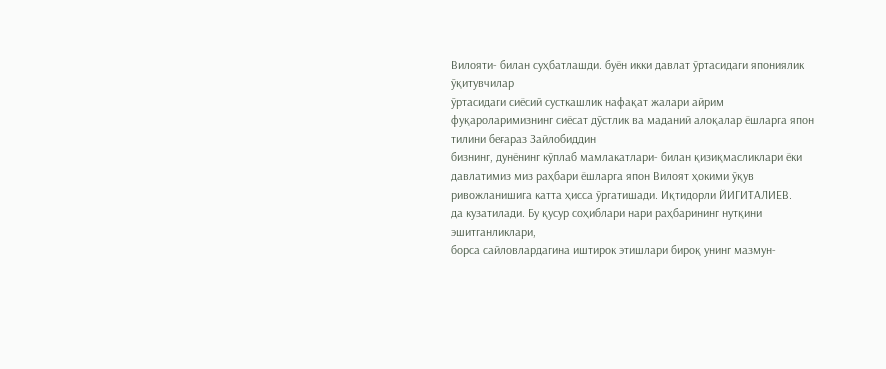Вилояти- билан суҳбатлашди. буён икки давлат ўртасидаги япониялик ўқитувчилар
ўртасидаги сиёсий сусткашлик нафақат жалари айрим фуқароларимизнинг сиёсат дўстлик ва маданий алоқалар ёшларга япон тилини беғараз Зайлобиддин
бизнинг, дунёнинг кўплаб мамлакатлари- билан қизиқмасликлари ёки давлатимиз миз раҳбари ёшларга япон Вилоят ҳокими ўқув ривожланишига катта ҳисса ўргатишади. Иқтидорли ЙИГИТАЛИЕВ.
да кузатилади. Бу қусур соҳиблари нари раҳбарининг нутқини эшитганликлари,
борса сайловлардагина иштирок этишлари бироқ унинг мазмун-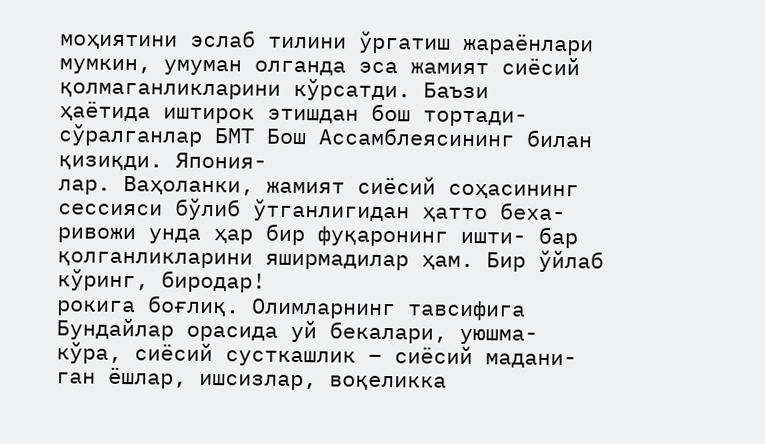моҳиятини эслаб тилини ўргатиш жараёнлари
мумкин, умуман олганда эса жамият сиёсий қолмаганликларини кўрсатди. Баъзи
ҳаётида иштирок этишдан бош тортади- сўралганлар БМТ Бош Ассамблеясининг билан қизиқди. Япония-
лар. Ваҳоланки, жамият сиёсий соҳасининг сессияси бўлиб ўтганлигидан ҳатто беха-
ривожи унда ҳар бир фуқаронинг ишти- бар қолганликларини яширмадилар ҳам. Бир ўйлаб кўринг, биродар!
рокига боғлиқ. Олимларнинг тавсифига Бундайлар орасида уй бекалари, уюшма-
кўра, сиёсий сусткашлик – сиёсий мадани- ган ёшлар, ишсизлар, воқеликка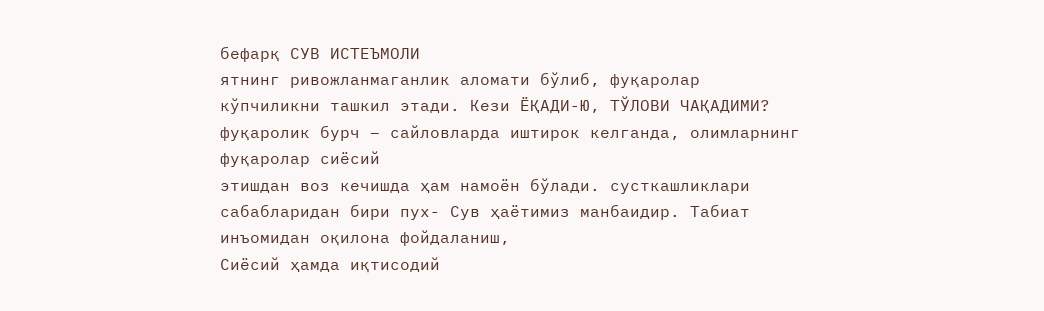бефарқ СУВ ИСТЕЪМОЛИ
ятнинг ривожланмаганлик аломати бўлиб, фуқаролар кўпчиликни ташкил этади. Кези ЁҚАДИ-Ю, ТЎЛОВИ ЧАҚАДИМИ?
фуқаролик бурч – сайловларда иштирок келганда, олимларнинг фуқаролар сиёсий
этишдан воз кечишда ҳам намоён бўлади. сусткашликлари сабабларидан бири пух- Сув ҳаётимиз манбаидир. Табиат инъомидан оқилона фойдаланиш,
Сиёсий ҳамда иқтисодий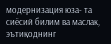модернизация юза- та сиёсий билим ва маслак, эътиқоднинг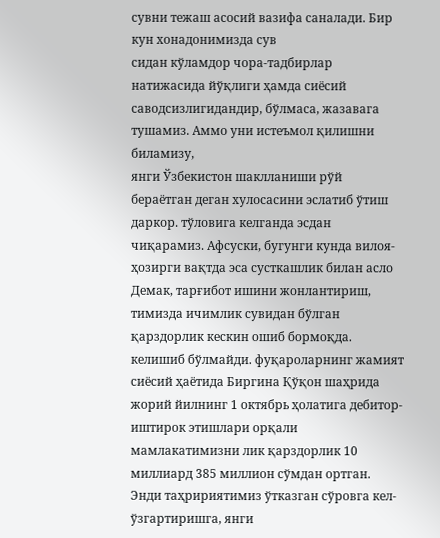сувни тежаш асосий вазифа саналади. Бир кун хонадонимизда сув
сидан кўламдор чора-тадбирлар натижасида йўқлиги ҳамда сиёсий саводсизлигидандир, бўлмаса, жазавага тушамиз. Аммо уни истеъмол қилишни биламизу,
янги Ўзбекистон шаклланиши рўй бераётган деган хулосасини эслатиб ўтиш даркор. тўловига келганда эсдан чиқарамиз. Афсуски, бугунги кунда вилоя-
ҳозирги вақтда эса сусткашлик билан асло Демак, тарғибот ишини жонлантириш, тимизда ичимлик сувидан бўлган қарздорлик кескин ошиб бормоқда.
келишиб бўлмайди. фуқароларнинг жамият сиёсий ҳаётида Биргина Қўқон шаҳрида жорий йилнинг 1 октябрь ҳолатига дебитор-
иштирок этишлари орқали мамлакатимизни лик қарздорлик 10 миллиард 385 миллион сўмдан ортган.
Энди таҳририятимиз ўтказган сўровга кел- ўзгартиришга, янги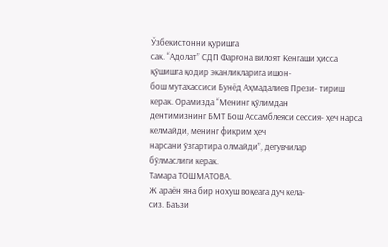Ўзбекистонни қуришга
сак. “Адолат” СДП Фарғона вилоят Кенгаши ҳисса қўшишга қодир эканликларига ишон-
бош мутахассиси Бунёд Аҳмадалиев Прези- тириш керак. Орамизда “Менинг қўлимдан
дентимизнинг БМТ Бош Ассамблеяси сессия- ҳеч нарса келмайди, менинг фикрим ҳеч
нарсани ўзгартира олмайди”, дегувчилар
бўлмаслиги керак.
Тамара ТОШМАТОВА.
Ж араён яна бир нохуш воқеага дуч кела-
сиз. Баъзи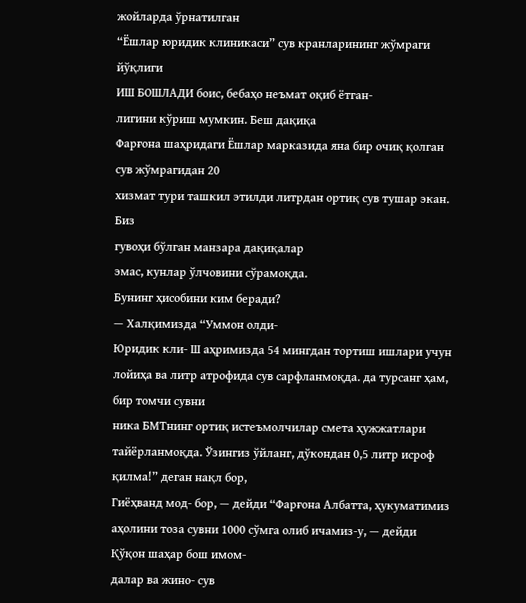жойларда ўрнатилган
“Ёшлар юридик клиникаси” сув кранларининг жўмраги йўқлиги
ИШ БОШЛАДИ боис, бебаҳо неъмат оқиб ётган-
лигини кўриш мумкин. Беш дақиқа
Фарғона шаҳридаги Ёшлар марказида яна бир очиқ қолган сув жўмрагидан 20
хизмат тури ташкил этилди литрдан ортиқ сув тушар экан. Биз
гувоҳи бўлган манзара дақиқалар
эмас, кунлар ўлчовини сўрамоқда.
Бунинг ҳисобини ким беради?
— Халқимизда “Уммон олди-
Юридик кли- Ш аҳримизда 54 мингдан тортиш ишлари учун лойиҳа ва литр атрофида сув сарфланмоқда. да турсанг ҳам, бир томчи сувни
ника БМТнинг ортиқ истеъмолчилар смета ҳужжатлари тайёрланмоқда. Ўзингиз ўйланг, дўкондан 0,5 литр исроф қилма!” деган нақл бор,
Гиёҳванд мод- бор, — дейди “Фарғона Албатта, ҳукуматимиз аҳолини тоза сувни 1000 сўмга олиб ичамиз-у, — дейди Қўқон шаҳар бош имом-
далар ва жино- сув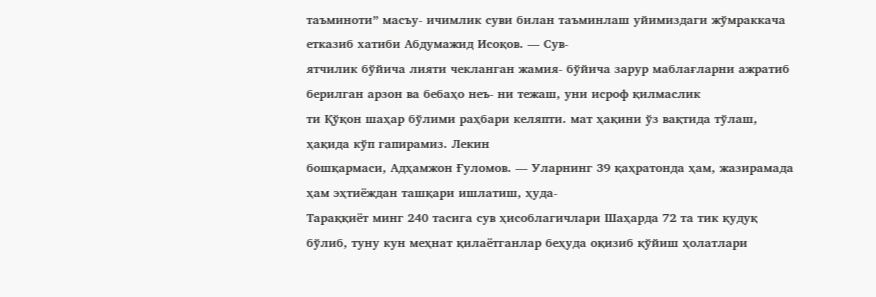таъминоти” масъу- ичимлик суви билан таъминлаш уйимиздаги жўмраккача етказиб хатиби Абдумажид Исоқов. — Сув-
ятчилик бўйича лияти чекланган жамия- бўйича зарур маблағларни ажратиб берилган арзон ва бебаҳо неъ- ни тежаш, уни исроф қилмаслик
ти Қўқон шаҳар бўлими раҳбари келяпти. мат ҳақини ўз вақтида тўлаш, ҳақида кўп гапирамиз. Лекин
бошқармаси, Адҳамжон Ғуломов. — Уларнинг 39 қаҳратонда ҳам, жазирамада ҳам эҳтиёждан ташқари ишлатиш, ҳуда-
Тараққиёт минг 240 тасига сув ҳисоблагичлари Шаҳарда 72 та тик қудуқ бўлиб, туну кун меҳнат қилаётганлар беҳуда оқизиб қўйиш ҳолатлари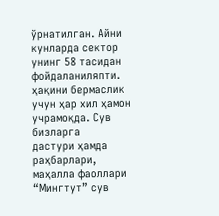ўрнатилган. Айни кунларда сектор унинг 58 тасидан фойдаланиляпти. ҳақини бермаслик учун ҳар хил ҳамон учрамоқда. Сув бизларга
дастури ҳамда раҳбарлари, маҳалла фаоллари “Мингтут” сув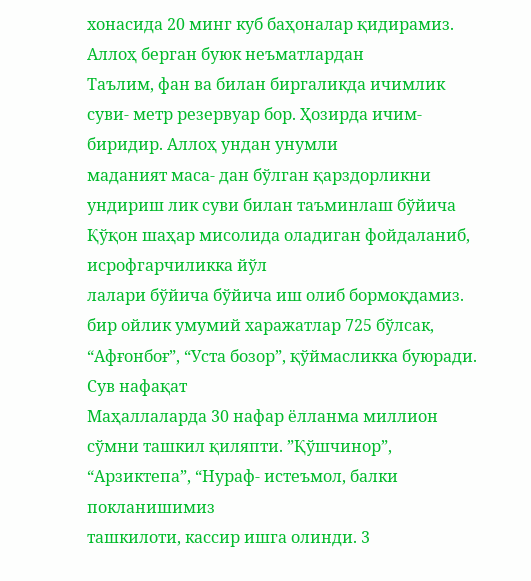хонасида 20 минг куб баҳоналар қидирамиз. Аллоҳ берган буюк неъматлардан
Таълим, фан ва билан биргаликда ичимлик суви- метр резервуар бор. Ҳозирда ичим- биридир. Аллоҳ ундан унумли
маданият маса- дан бўлган қарздорликни ундириш лик суви билан таъминлаш бўйича Қўқон шаҳар мисолида оладиган фойдаланиб, исрофгарчиликка йўл
лалари бўйича бўйича иш олиб бормоқдамиз. бир ойлик умумий харажатлар 725 бўлсак, “Афғонбоғ”, “Уста бозор”, қўймасликка буюради. Сув нафақат
Маҳаллаларда 30 нафар ёлланма миллион сўмни ташкил қиляпти. ”Қўшчинор”, “Арзиктепа”, “Нураф- истеъмол, балки покланишимиз
ташкилоти, кассир ишга олинди. 3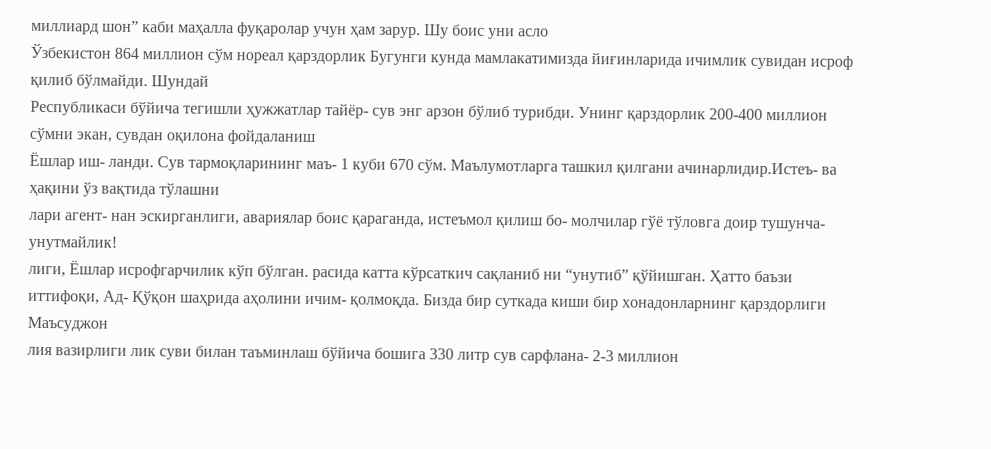миллиард шон” каби маҳалла фуқаролар учун ҳам зарур. Шу боис уни асло
Ўзбекистон 864 миллион сўм нореал қарздорлик Бугунги кунда мамлакатимизда йиғинларида ичимлик сувидан исроф қилиб бўлмайди. Шундай
Республикаси бўйича тегишли ҳужжатлар тайёр- сув энг арзон бўлиб турибди. Унинг қарздорлик 200-400 миллион сўмни экан, сувдан оқилона фойдаланиш
Ёшлар иш- ланди. Сув тармоқларининг маъ- 1 куби 670 сўм. Маълумотларга ташкил қилгани ачинарлидир.Истеъ- ва ҳақини ўз вақтида тўлашни
лари агент- нан эскирганлиги, авариялар боис қараганда, истеъмол қилиш бо- молчилар гўё тўловга доир тушунча- унутмайлик!
лиги, Ёшлар исрофгарчилик кўп бўлган. расида катта кўрсаткич сақланиб ни “унутиб” қўйишган. Ҳатто баъзи
иттифоқи, Ад- Қўқон шаҳрида аҳолини ичим- қолмоқда. Бизда бир суткада киши бир хонадонларнинг қарздорлиги Маъсуджон
лия вазирлиги лик суви билан таъминлаш бўйича бошига 330 литр сув сарфлана- 2-3 миллион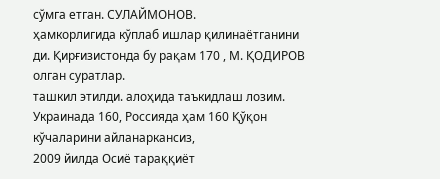сўмга етган. СУЛАЙМОНОВ.
ҳамкорлигида кўплаб ишлар қилинаётганини ди. Қирғизистонда бу рақам 170 , М. ҚОДИРОВ олган суратлар.
ташкил этилди. алоҳида таъкидлаш лозим. Украинада 160, Россияда ҳам 160 Қўқон кўчаларини айланаркансиз,
2009 йилда Осиё тараққиёт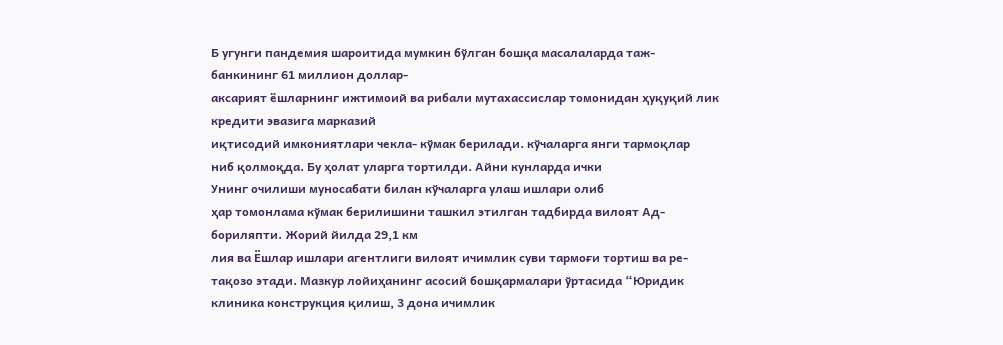Б угунги пандемия шароитида мумкин бўлган бошқа масалаларда таж- банкининг 61 миллион доллар-
аксарият ёшларнинг ижтимоий ва рибали мутахассислар томонидан ҳуқуқий лик кредити эвазига марказий
иқтисодий имкониятлари чекла- кўмак берилади. кўчаларга янги тармоқлар
ниб қолмоқда. Бу ҳолат уларга тортилди. Айни кунларда ички
Унинг очилиши муносабати билан кўчаларга улаш ишлари олиб
ҳар томонлама кўмак берилишини ташкил этилган тадбирда вилоят Ад- бориляпти. Жорий йилда 29,1 км
лия ва Ёшлар ишлари агентлиги вилоят ичимлик суви тармоғи тортиш ва ре-
тақозо этади. Мазкур лойиҳанинг асосий бошқармалари ўртасида “Юридик клиника конструкция қилиш, 3 дона ичимлик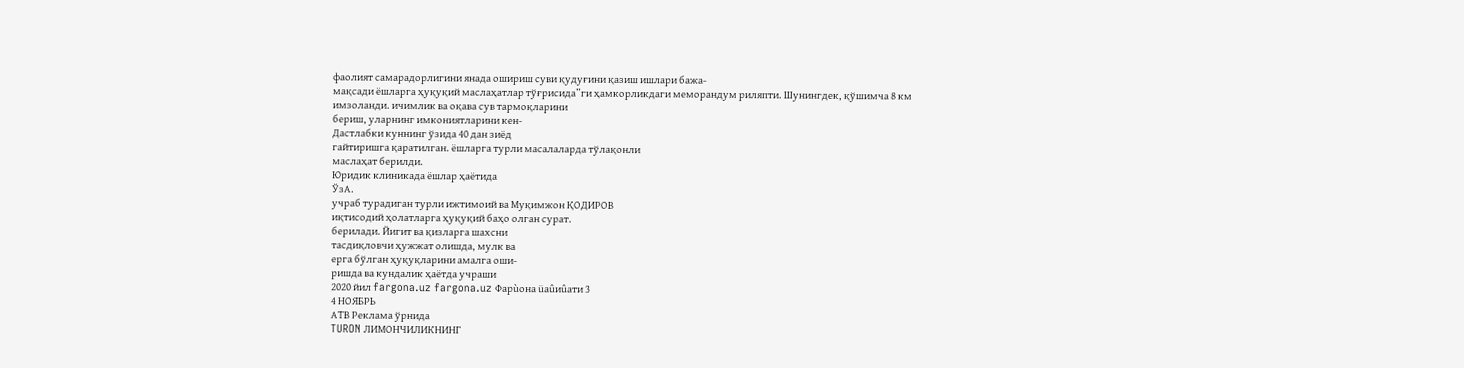фаолият самарадорлигини янада ошириш суви қудуғини қазиш ишлари бажа-
мақсади ёшларга ҳуқуқий маслаҳатлар тўғрисида”ги ҳамкорликдаги меморандум риляпти. Шунингдек, қўшимча 8 км
имзоланди. ичимлик ва оқава сув тармоқларини
бериш, уларнинг имкониятларини кен-
Дастлабки куннинг ўзида 40 дан зиёд
гайтиришга қаратилган. ёшларга турли масалаларда тўлақонли
маслаҳат берилди.
Юридик клиникада ёшлар ҳаётида
ЎзА.
учраб турадиган турли ижтимоий ва Муқимжон ҚОДИРОВ
иқтисодий ҳолатларга ҳуқуқий баҳо олган сурат.
берилади. Йигит ва қизларга шахсни
тасдиқловчи ҳужжат олишда, мулк ва
ерга бўлган ҳуқуқларини амалга оши-
ришда ва кундалик ҳаётда учраши
2020 йил fargona.uz fargona.uz Фарùона üаûиûати 3
4 НОЯБРЬ
АТB Реклама ўрнида
TURON ЛИМОНЧИЛИКНИНГ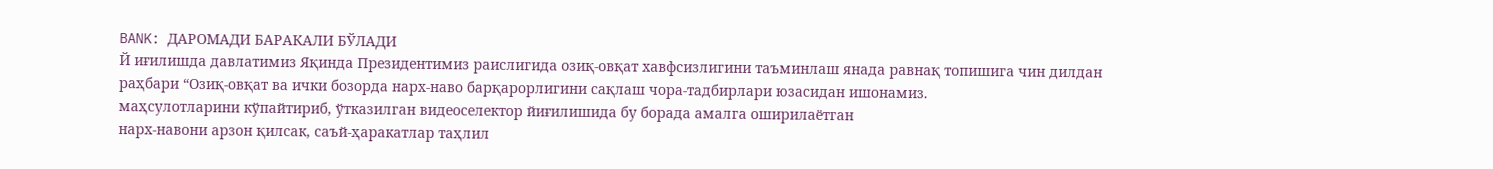BANK: ДАРОМАДИ БАРАКАЛИ БЎЛАДИ
Й иғилишда давлатимиз Яқинда Президентимиз раислигида озиқ-овқат хавфсизлигини таъминлаш янада равнақ топишига чин дилдан
раҳбари “Озиқ-овқат ва ички бозорда нарх-наво барқарорлигини сақлаш чора-тадбирлари юзасидан ишонамиз.
маҳсулотларини кўпайтириб, ўтказилган видеоселектор йиғилишида бу борада амалга оширилаётган
нарх-навони арзон қилсак, саъй-ҳаракатлар таҳлил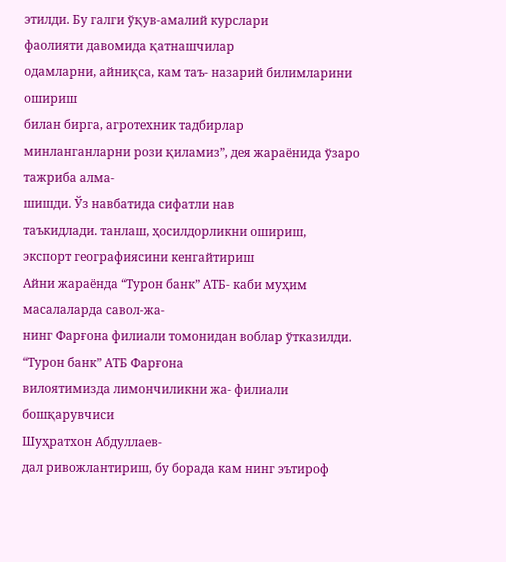этилди. Бу галги ўқув-амалий курслари
фаолияти давомида қатнашчилар
одамларни, айниқса, кам таъ- назарий билимларини ошириш
билан бирга, агротехник тадбирлар
минланганларни рози қиламиз”, дея жараёнида ўзаро тажриба алма-
шишди. Ўз навбатида сифатли нав
таъкидлади. танлаш, ҳосилдорликни ошириш,
экспорт географиясини кенгайтириш
Айни жараёнда “Турон банк” АТБ- каби муҳим масалаларда савол-жа-
нинг Фарғона филиали томонидан воблар ўтказилди.
“Турон банк” АТБ Фарғона
вилоятимизда лимончиликни жа- филиали бошқарувчиси
Шуҳратхон Абдуллаев-
дал ривожлантириш, бу борада кам нинг эътироф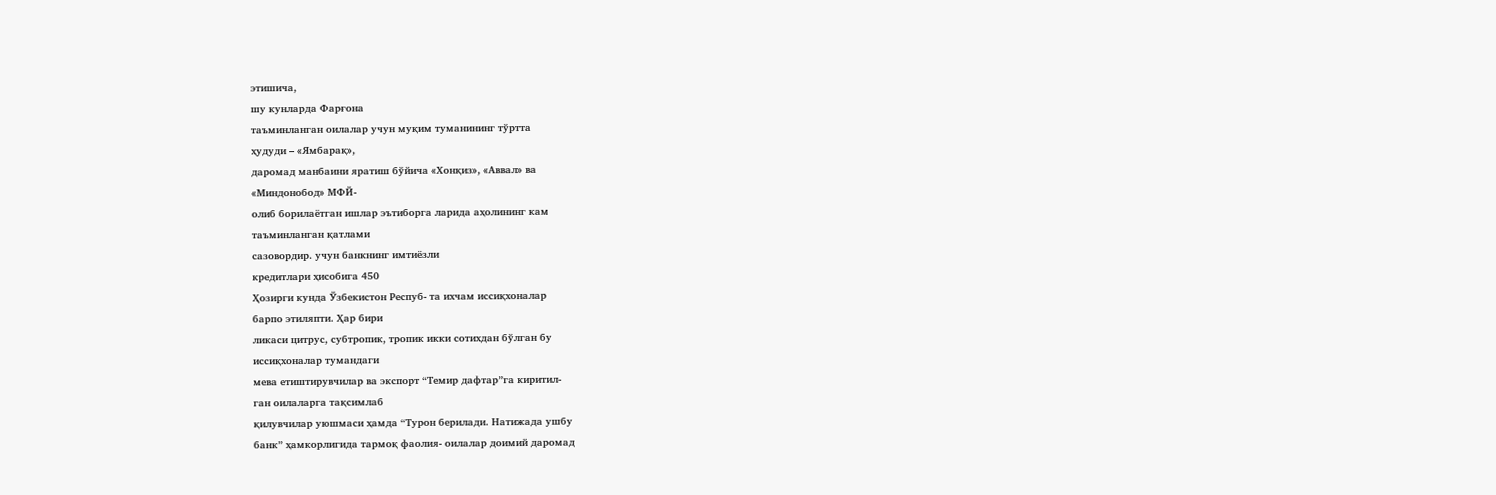этишича,
шу кунларда Фарғона
таъминланган оилалар учун муқим туманининг тўртта
ҳудуди – «Ямбарақ»,
даромад манбаини яратиш бўйича «Хонқиз», «Аввал» ва
«Миндонобод» МФЙ-
олиб борилаётган ишлар эътиборга ларида аҳолининг кам
таъминланган қатлами
сазовордир. учун банкнинг имтиёзли
кредитлари ҳисобига 450
Ҳозирги кунда Ўзбекистон Респуб- та ихчам иссиқхоналар
барпо этиляпти. Ҳар бири
ликаси цитрус, субтропик, тропик икки сотихдан бўлган бу
иссиқхоналар тумандаги
мева етиштирувчилар ва экспорт “Темир дафтар”га киритил-
ган оилаларга тақсимлаб
қилувчилар уюшмаси ҳамда “Турон берилади. Натижада ушбу
банк” ҳамкорлигида тармоқ фаолия- оилалар доимий даромад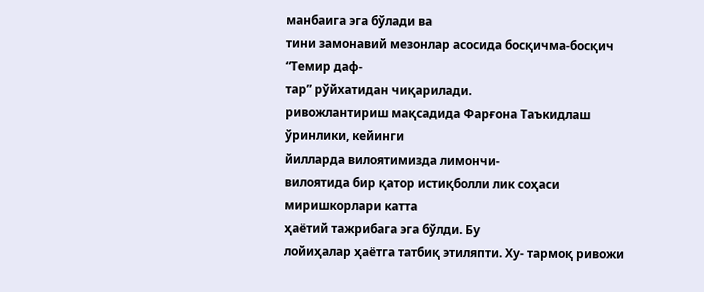манбаига эга бўлади ва
тини замонавий мезонлар асосида босқичма-босқич “Темир даф-
тар” рўйхатидан чиқарилади.
ривожлантириш мақсадида Фарғона Таъкидлаш ўринлики, кейинги
йилларда вилоятимизда лимончи-
вилоятида бир қатор истиқболли лик соҳаси миришкорлари катта
ҳаётий тажрибага эга бўлди. Бу
лойиҳалар ҳаётга татбиқ этиляпти. Ху- тармоқ ривожи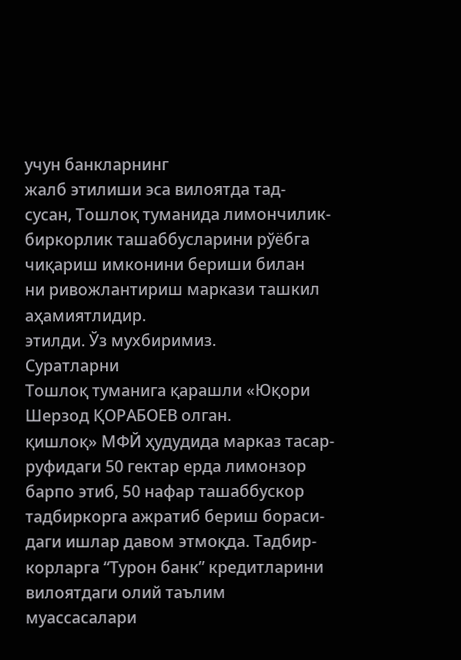учун банкларнинг
жалб этилиши эса вилоятда тад-
сусан, Тошлоқ туманида лимончилик- биркорлик ташаббусларини рўёбга
чиқариш имконини бериши билан
ни ривожлантириш маркази ташкил аҳамиятлидир.
этилди. Ўз мухбиримиз.
Суратларни
Тошлоқ туманига қарашли «Юқори
Шерзод ҚОРАБОЕВ олган.
қишлоқ» МФЙ ҳудудида марказ тасар-
руфидаги 50 гектар ерда лимонзор
барпо этиб, 50 нафар ташаббускор
тадбиркорга ажратиб бериш бораси-
даги ишлар давом этмоқда. Тадбир-
корларга “Турон банк” кредитларини вилоятдаги олий таълим
муассасалари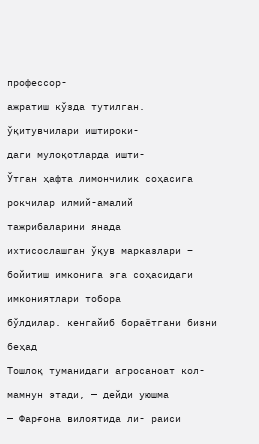профессор-
ажратиш кўзда тутилган. ўқитувчилари иштироки-
даги мулоқотларда ишти-
Ўтган ҳафта лимончилик соҳасига рокчилар илмий-амалий
тажрибаларини янада
ихтисослашган ўқув марказлари – бойитиш имконига эга соҳасидаги имкониятлари тобора
бўлдилар. кенгайиб бораётгани бизни беҳад
Тошлоқ туманидаги агросаноат кол- мамнун этади, — дейди уюшма
— Фарғона вилоятида ли- раиси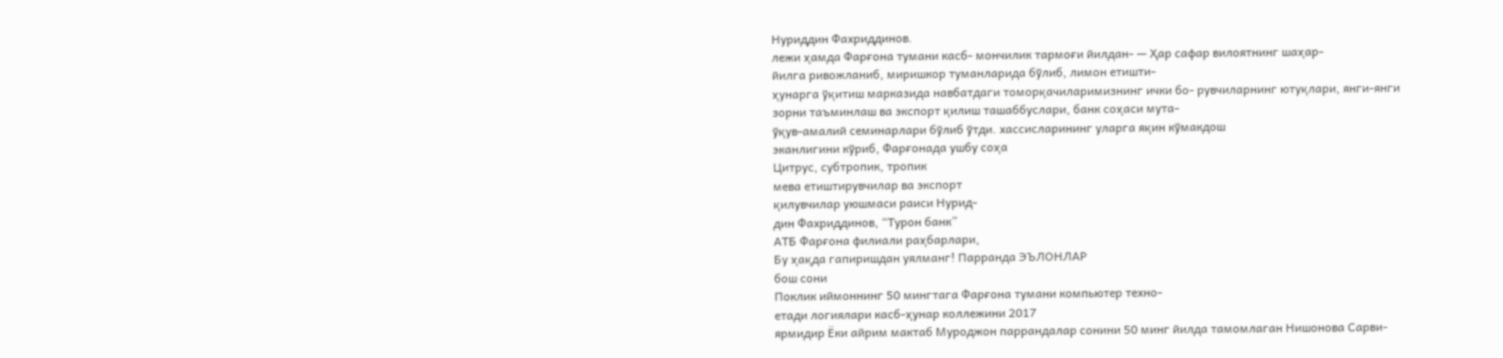Нуриддин Фахриддинов.
лежи ҳамда Фарғона тумани касб- мончилик тармоғи йилдан- — Ҳар сафар вилоятнинг шаҳар-
йилга ривожланиб, миришкор туманларида бўлиб, лимон етишти-
ҳунарга ўқитиш марказида навбатдаги томорқачиларимизнинг ички бо- рувчиларнинг ютуқлари, янги-янги
зорни таъминлаш ва экспорт қилиш ташаббуслари, банк соҳаси мута-
ўқув-амалий семинарлари бўлиб ўтди. хассисларининг уларга яқин кўмакдош
эканлигини кўриб, Фарғонада ушбу соҳа
Цитрус, субтропик, тропик
мева етиштирувчилар ва экспорт
қилувчилар уюшмаси раиси Нурид-
дин Фахриддинов, “Турон банк”
АТБ Фарғона филиали раҳбарлари,
Бу ҳақда гапиришдан уялманг! Парранда ЭЪЛОНЛАР
бош сони
Поклик иймоннинг 50 мингтага Фарғона тумани компьютер техно-
етади логиялари касб-ҳунар коллежини 2017
ярмидир Ёки айрим мактаб Муроджон паррандалар сонини 50 минг йилда тамомлаган Нишонова Сарви-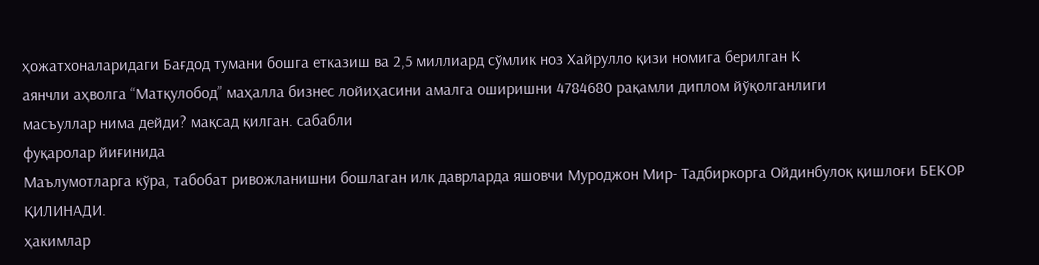ҳожатхоналаридаги Бағдод тумани бошга етказиш ва 2,5 миллиард сўмлик ноз Хайрулло қизи номига берилган К
аянчли аҳволга “Матқулобод” маҳалла бизнес лойиҳасини амалга оширишни 4784680 рақамли диплом йўқолганлиги
масъуллар нима дейди? мақсад қилган. сабабли
фуқаролар йиғинида
Маълумотларга кўра, табобат ривожланишни бошлаган илк даврларда яшовчи Муроджон Мир- Тадбиркорга Ойдинбулоқ қишлоғи БЕКОР ҚИЛИНАДИ.
ҳакимлар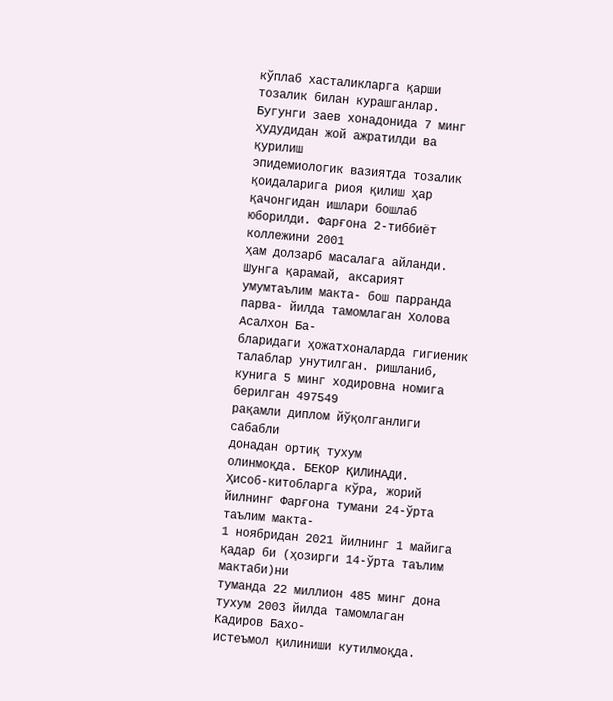кўплаб хасталикларга қарши тозалик билан курашганлар. Бугунги заев хонадонида 7 минг ҳудудидан жой ажратилди ва қурилиш
эпидемиологик вазиятда тозалик қоидаларига риоя қилиш ҳар қачонгидан ишлари бошлаб юборилди. Фарғона 2-тиббиёт коллежини 2001
ҳам долзарб масалага айланди. Шунга қарамай, аксарият умумтаълим макта- бош парранда парва- йилда тамомлаган Холова Асалхон Ба-
бларидаги ҳожатхоналарда гигиеник талаблар унутилган. ришланиб, кунига 5 минг ходировна номига берилган 497549
рақамли диплом йўқолганлиги сабабли
донадан ортиқ тухум
олинмоқда. БЕКОР ҚИЛИНАДИ.
Ҳисоб-китобларга кўра, жорий йилнинг Фарғона тумани 24-ўрта таълим макта-
1 ноябридан 2021 йилнинг 1 майига қадар би (ҳозирги 14-ўрта таълим мактаби)ни
туманда 22 миллион 485 минг дона тухум 2003 йилда тамомлаган Кадиров Бахо-
истеъмол қилиниши кутилмоқда.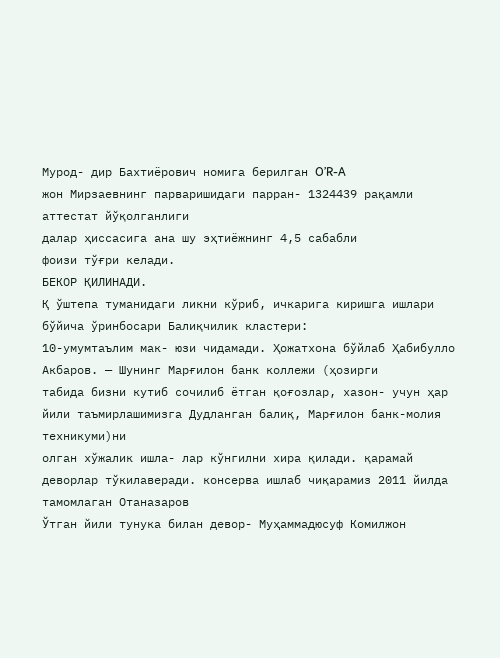Мурод- дир Бахтиёрович номига берилган O’R-A
жон Мирзаевнинг парваришидаги парран- 1324439 рақамли аттестат йўқолганлиги
далар ҳиссасига ана шу эҳтиёжнинг 4,5 сабабли
фоизи тўғри келади.
БЕКОР ҚИЛИНАДИ.
Қ ўштепа туманидаги ликни кўриб, ичкарига киришга ишлари бўйича ўринбосари Балиқчилик кластери:
10-умумтаълим мак- юзи чидамади. Ҳожатхона бўйлаб Ҳабибулло Акбаров. — Шунинг Марғилон банк коллежи (ҳозирги
табида бизни кутиб сочилиб ётган қоғозлар, хазон- учун ҳар йили таъмирлашимизга Дудланган балиқ, Марғилон банк-молия техникуми)ни
олган хўжалик ишла- лар кўнгилни хира қилади. қарамай деворлар тўкилаверади. консерва ишлаб чиқарамиз 2011 йилда тамомлаган Отаназаров
Ўтган йили тунука билан девор- Муҳаммадюсуф Комилжон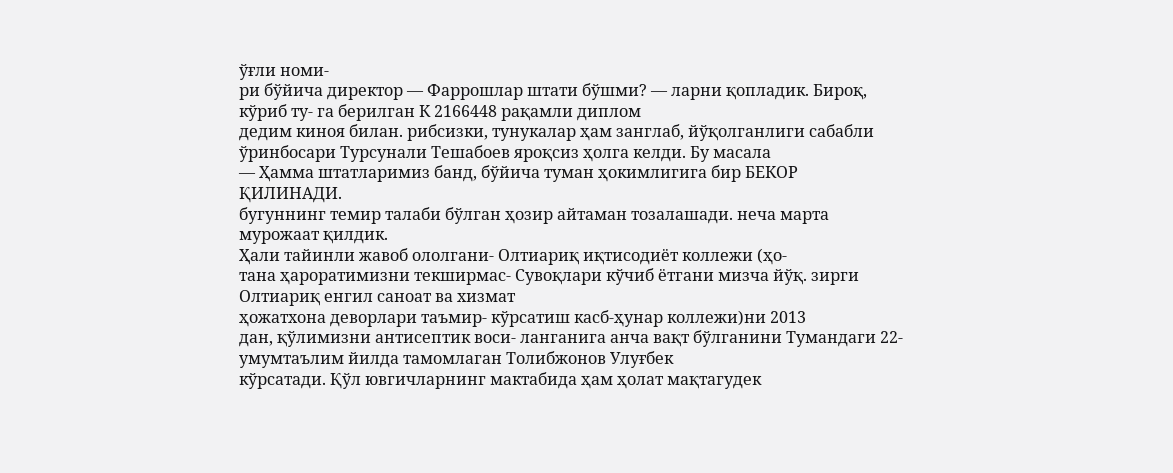ўғли номи-
ри бўйича директор — Фаррошлар штати бўшми? — ларни қопладик. Бироқ, кўриб ту- га берилган К 2166448 рақамли диплом
дедим киноя билан. рибсизки, тунукалар ҳам занглаб, йўқолганлиги сабабли
ўринбосари Турсунали Тешабоев яроқсиз ҳолга келди. Бу масала
— Ҳамма штатларимиз банд, бўйича туман ҳокимлигига бир БЕКОР ҚИЛИНАДИ.
бугуннинг темир талаби бўлган ҳозир айтаман тозалашади. неча марта мурожаат қилдик.
Ҳали тайинли жавоб ололгани- Олтиариқ иқтисодиёт коллежи (ҳо-
тана ҳароратимизни текширмас- Сувоқлари кўчиб ётгани мизча йўқ. зирги Олтиариқ енгил саноат ва хизмат
ҳожатхона деворлари таъмир- кўрсатиш касб-ҳунар коллежи)ни 2013
дан, қўлимизни антисептик воси- ланганига анча вақт бўлганини Тумандаги 22-умумтаълим йилда тамомлаган Толибжонов Улуғбек
кўрсатади. Қўл ювгичларнинг мактабида ҳам ҳолат мақтагудек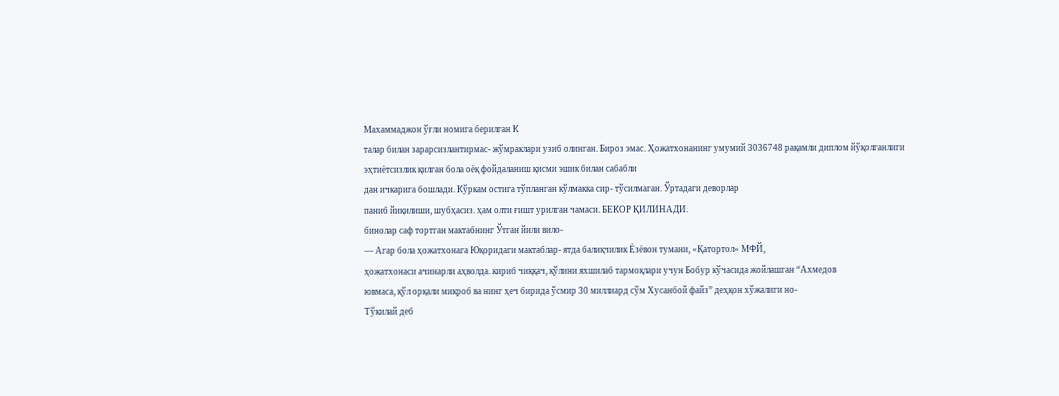Махаммаджон ўғли номига берилган К
талар билан зарарсизлантирмас- жўмраклари узиб олинган. Бироз эмас. Ҳожатхонанинг умумий 3036748 рақамли диплом йўқолганлиги
эҳтиётсизлик қилган бола оёқ фойдаланиш қисми эшик билан сабабли
дан ичкарига бошлади. Кўркам остига тўпланган кўлмакка сир- тўсилмаган. Ўртадаги деворлар
паниб йиқилиши, шубҳасиз. ҳам олти ғишт урилган чамаси. БЕКОР ҚИЛИНАДИ.
бинолар саф тортган мактабнинг Ўтган йили вило-
— Агар бола ҳожатхонага Юқоридаги мактаблар- ятда балиқчилик Ёзёвон тумани, «Қатортол» МФЙ,
ҳожатхонаси ачинарли аҳволда. кириб чиққач, қўлини яхшилаб тармоқлари учун Бобур кўчасида жойлашган “Ахмедов
ювмаса, қўл орқали микроб ва нинг ҳеч бирида ўсмир 30 миллиард сўм Хусанбой файз” деҳқон хўжалиги но-
Тўкилай деб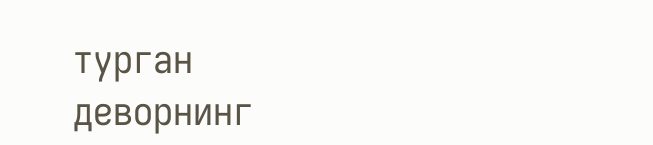турган деворнинг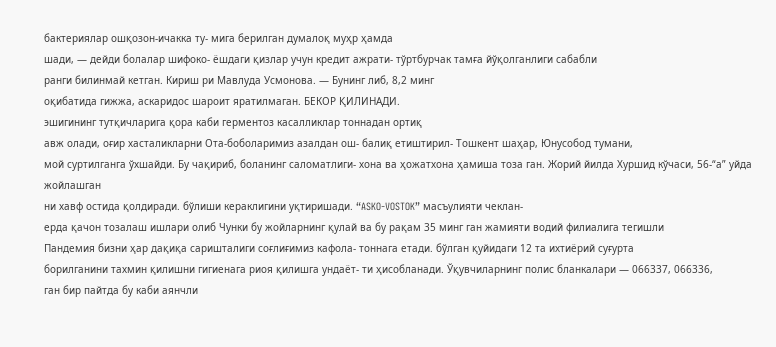бактериялар ошқозон-ичакка ту- мига берилган думалоқ муҳр ҳамда
шади, — дейди болалар шифоко- ёшдаги қизлар учун кредит ажрати- тўртбурчак тамға йўқолганлиги сабабли
ранги билинмай кетган. Кириш ри Мавлуда Усмонова. — Бунинг либ, 8,2 минг
оқибатида гижжа, аскаридос шароит яратилмаган. БЕКОР ҚИЛИНАДИ.
эшигининг тутқичларига қора каби герментоз касалликлар тоннадан ортиқ
авж олади, оғир хасталикларни Ота-боболаримиз азалдан ош- балиқ етиштирил- Тошкент шаҳар, Юнусобод тумани,
мой суртилганга ўхшайди. Бу чақириб, боланинг саломатлиги- хона ва ҳожатхона ҳамиша тоза ган. Жорий йилда Хуршид кўчаси, 56-“а” уйда жойлашган
ни хавф остида қолдиради. бўлиши кераклигини уқтиришади. “ASKO-VOSTOK” масъулияти чеклан-
ерда қачон тозалаш ишлари олиб Чунки бу жойларнинг қулай ва бу рақам 35 минг ган жамияти водий филиалига тегишли
Пандемия бизни ҳар дақиқа саришталиги соғлиғимиз кафола- тоннага етади. бўлган қуйидаги 12 та ихтиёрий суғурта
борилганини тахмин қилишни гигиенага риоя қилишга ундаёт- ти ҳисобланади. Ўқувчиларнинг полис бланкалари — 066337, 066336,
ган бир пайтда бу каби аянчли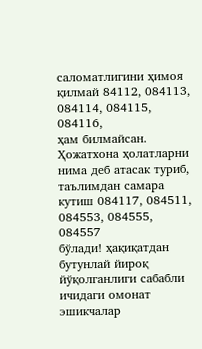саломатлигини ҳимоя қилмай 84112, 084113, 084114, 084115, 084116,
ҳам билмайсан. Ҳожатхона ҳолатларни нима деб атасак туриб, таълимдан самара кутиш 084117, 084511, 084553, 084555, 084557
бўлади! ҳақиқатдан бутунлай йироқ йўқолганлиги сабабли
ичидаги омонат эшикчалар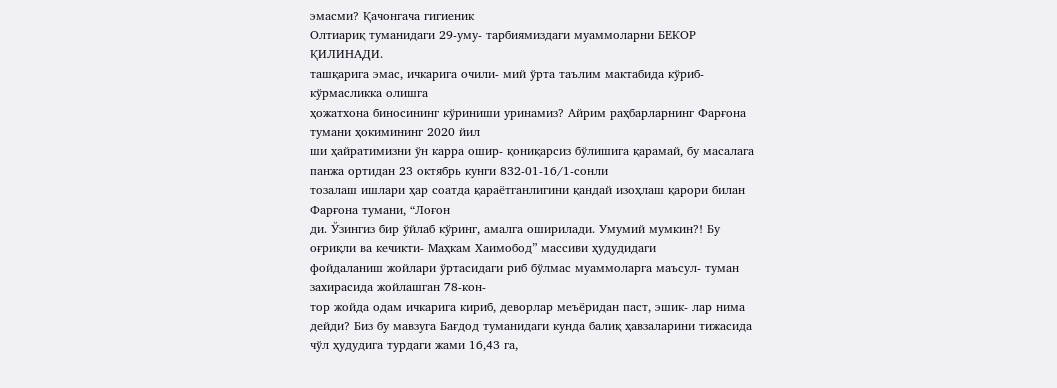эмасми? Қачонгача гигиеник
Олтиариқ туманидаги 29-уму- тарбиямиздаги муаммоларни БЕКОР ҚИЛИНАДИ.
ташқарига эмас, ичкарига очили- мий ўрта таълим мактабида кўриб-кўрмасликка олишга
ҳожатхона биносининг кўриниши уринамиз? Айрим раҳбарларнинг Фарғона тумани ҳокимининг 2020 йил
ши ҳайратимизни ўн карра ошир- қониқарсиз бўлишига қарамай, бу масалага панжа ортидан 23 октябрь кунги 832-01-16/1-сонли
тозалаш ишлари ҳар соатда қараётганлигини қандай изоҳлаш қарори билан Фарғона тумани, “Лоғон
ди. Ўзингиз бир ўйлаб кўринг, амалга оширилади. Умумий мумкин?! Бу оғриқли ва кечикти- Маҳкам Хаимобод” массиви ҳудудидаги
фойдаланиш жойлари ўртасидаги риб бўлмас муаммоларга маъсул- туман захирасида жойлашган 78-кон-
тор жойда одам ичкарига кириб, деворлар меъёридан паст, эшик- лар нима дейди? Биз бу мавзуга Бағдод туманидаги кунда балиқ ҳавзаларини тижасида чўл ҳудудига турдаги жами 16,43 га,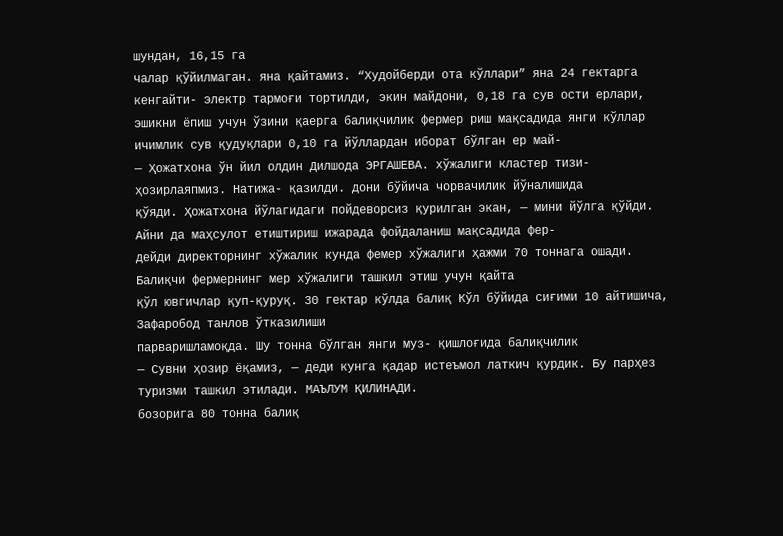шундан, 16,15 га
чалар қўйилмаган. яна қайтамиз. “Худойберди ота кўллари” яна 24 гектарга кенгайти- электр тармоғи тортилди, экин майдони, 0,18 га сув ости ерлари,
эшикни ёпиш учун ўзини қаерга балиқчилик фермер риш мақсадида янги кўллар ичимлик сув қудуқлари 0,10 га йўллардан иборат бўлган ер май-
— Ҳожатхона ўн йил олдин Дилшода ЭРГАШЕВА. хўжалиги кластер тизи- ҳозирлаяпмиз. Натижа- қазилди. дони бўйича чорвачилик йўналишида
қўяди. Ҳожатхона йўлагидаги пойдеворсиз қурилган экан, — мини йўлга қўйди. Айни да маҳсулот етиштириш ижарада фойдаланиш мақсадида фер-
дейди директорнинг хўжалик кунда фемер хўжалиги ҳажми 70 тоннага ошади. Балиқчи фермернинг мер хўжалиги ташкил этиш учун қайта
қўл ювгичлар қуп-қуруқ. 30 гектар кўлда балиқ Кўл бўйида сиғими 10 айтишича, Зафаробод танлов ўтказилиши
парваришламоқда. Шу тонна бўлган янги муз- қишлоғида балиқчилик
— Сувни ҳозир ёқамиз, — деди кунга қадар истеъмол латкич қурдик. Бу парҳез туризми ташкил этилади. МАЪЛУМ ҚИЛИНАДИ.
бозорига 80 тонна балиқ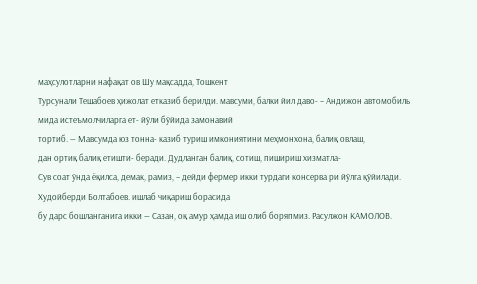маҳсулотларни нафақат ов Шу мақсадда, Тошкент
Турсунали Тешабоев ҳижолат етказиб берилди. мавсуми, балки йил даво- – Андижон автомобиль
мида истеъмолчиларга ет- йўли бўйида замонавий
тортиб. — Мавсумда юз тонна- казиб туриш имкониятини меҳмонхона, балиқ овлаш,
дан ортиқ балиқ етишти- беради. Дудланган балиқ, сотиш, пишириш хизматла-
Сув соат ўнда ёқилса, демак, рамиз, – дейди фермер икки турдаги консерва ри йўлга қўйилади.
Худойберди Болтабоев. ишлаб чиқариш борасида
бу дарс бошланганига икки — Сазан, оқ амур ҳамда иш олиб боряпмиз. Расулжон КАМОЛОВ.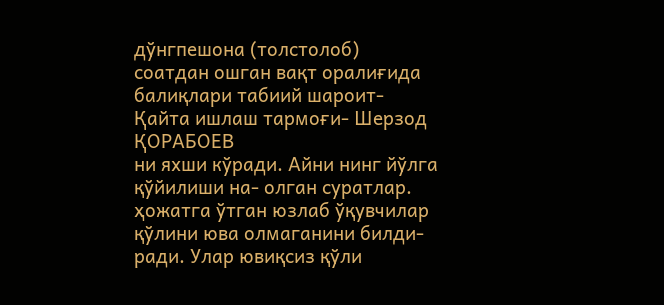дўнгпешона (толстолоб)
соатдан ошган вақт оралиғида балиқлари табиий шароит- Қайта ишлаш тармоғи- Шерзод ҚОРАБОЕВ
ни яхши кўради. Айни нинг йўлга қўйилиши на- олган суратлар.
ҳожатга ўтган юзлаб ўқувчилар
қўлини юва олмаганини билди-
ради. Улар ювиқсиз қўли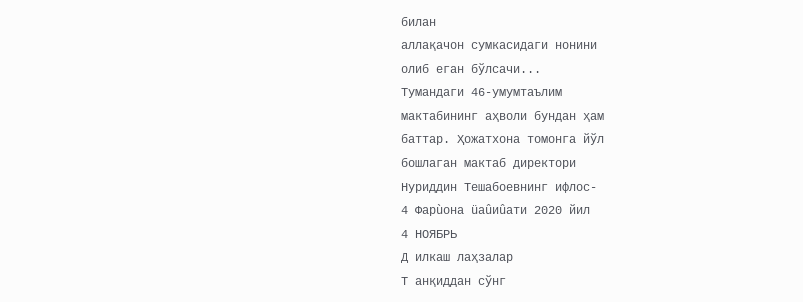билан
аллақачон сумкасидаги нонини
олиб еган бўлсачи...
Тумандаги 46-умумтаълим
мактабининг аҳволи бундан ҳам
баттар. Ҳожатхона томонга йўл
бошлаган мактаб директори
Нуриддин Тешабоевнинг ифлос-
4 Фарùона üаûиûати 2020 йил
4 НОЯБРЬ
Д илкаш лаҳзалар
Т анқиддан сўнг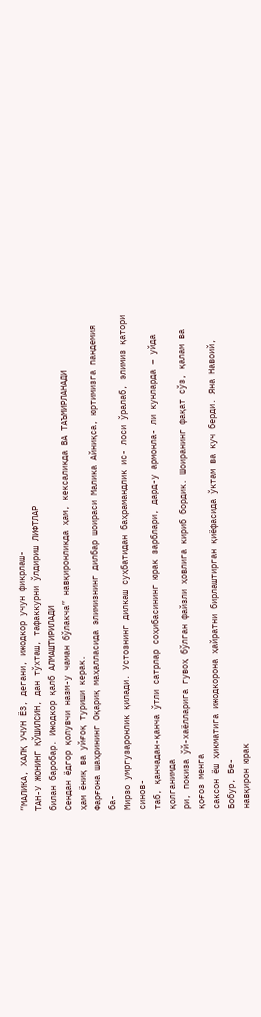“МАЛИКА, ХАЛҚ УЧУН ЁЗ, дегани, ижодкор учун фикрлаш-
ТАН-У ЖОНИНГ ҚЎШИЛСИН, дан тўхташ, тафаккурни ўлдириш ЛИФТЛАР
билан баробар. Ижодкор қалб АЛМАШТИРИЛАДИ
Сендан ёдгор қолувчи назм-у чаман бўлакча” навқиронликда ҳам, кексаликда ВА ТАЪМИРЛАНАДИ
ҳам ёниқ ва уйғоқ туриши керак.
Фарғона шаҳрининг Оқариқ маҳалласида элимизнинг дилбар шоираси Малика Айниқса, юртимизга пандемия ба-
Мирзо умргузаронлик қилади. Устознинг дилкаш суҳбатидан баҳрамандлик ис- лоси ўралаб, элимиз қатори синов-
таб, қанчадан-қанча ўтли сатрлар соҳибасининг юрак зарблари, дард-у армонла- ли кунларда – уйда қолганимда
ри, покиза ўй-хаёлларига гувоҳ бўлган файзли ҳовлига кириб бордик. Шоиранинг фақат сўз, қалам ва қоғоз менга
саксон ёш ҳикматига ижодкорона ҳайратни бирлаштирган қиёфасида ўктам ва куч берди. Яна Навоий, Бобур, Бе-
навқирон юрак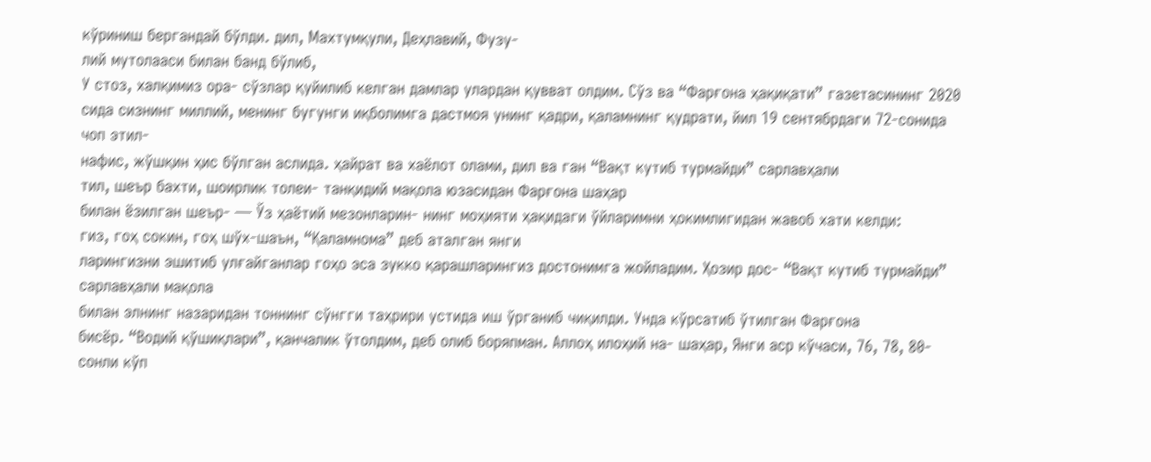кўриниш бергандай бўлди. дил, Махтумқули, Деҳлавий, Фузу-
лий мутолааси билан банд бўлиб,
У стоз, халқимиз ора- сўзлар қуйилиб келган дамлар улардан қувват олдим. Сўз ва “Фарғона ҳақиқати” газетасининг 2020
сида сизнинг миллий, менинг бугунги иқболимга дастмоя унинг қадри, қаламнинг қудрати, йил 19 сентябрдаги 72-сонида чоп этил-
нафис, жўшқин ҳис бўлган аслида. ҳайрат ва хаёлот олами, дил ва ган “Вақт кутиб турмайди” сарлавҳали
тил, шеър бахти, шоирлик толеи- танқидий мақола юзасидан Фарғона шаҳар
билан ёзилган шеър- — Ўз ҳаётий мезонларин- нинг моҳияти ҳақидаги ўйларимни ҳокимлигидан жавоб хати келди:
гиз, гоҳ сокин, гоҳ шўх-шаън, “Қаламнома” деб аталган янги
ларингизни эшитиб улғайганлар гоҳо эса зукко қарашларингиз достонимга жойладим. Ҳозир дос- “Вақт кутиб турмайди” сарлавҳали мақола
билан элнинг назаридан тоннинг сўнгги таҳрири устида иш ўрганиб чиқилди. Унда кўрсатиб ўтилган Фарғона
бисёр. “Водий қўшиқлари”, қанчалик ўтолдим, деб олиб боряпман. Аллоҳ илоҳий на- шаҳар, Янги аср кўчаси, 76, 78, 80-сонли кўп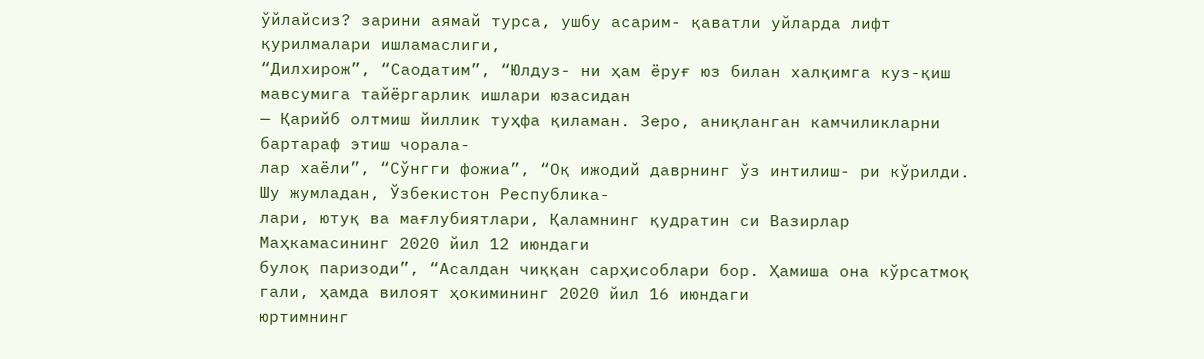ўйлайсиз? зарини аямай турса, ушбу асарим- қаватли уйларда лифт қурилмалари ишламаслиги,
“Дилхирож”, “Саодатим”, “Юлдуз- ни ҳам ёруғ юз билан халқимга куз-қиш мавсумига тайёргарлик ишлари юзасидан
— Қарийб олтмиш йиллик туҳфа қиламан. Зеро, аниқланган камчиликларни бартараф этиш чорала-
лар хаёли”, “Сўнгги фожиа”, “Оқ ижодий даврнинг ўз интилиш- ри кўрилди. Шу жумладан, Ўзбекистон Республика-
лари, ютуқ ва мағлубиятлари, Қаламнинг қудратин си Вазирлар Маҳкамасининг 2020 йил 12 июндаги
булоқ паризоди”, “Асалдан чиққан сарҳисоблари бор. Ҳамиша она кўрсатмоқ гали, ҳамда вилоят ҳокимининг 2020 йил 16 июндаги
юртимнинг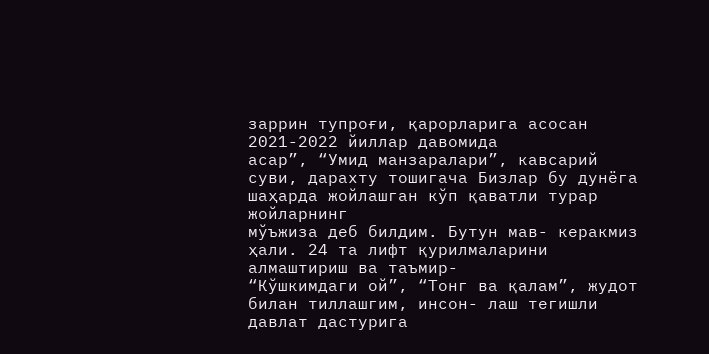заррин тупроғи, қарорларига асосан 2021-2022 йиллар давомида
асар”, “Умид манзаралари”, кавсарий суви, дарахту тошигача Бизлар бу дунёга шаҳарда жойлашган кўп қаватли турар жойларнинг
мўъжиза деб билдим. Бутун мав- керакмиз ҳали. 24 та лифт қурилмаларини алмаштириш ва таъмир-
“Кўшкимдаги ой”, “Тонг ва қалам”, жудот билан тиллашгим, инсон- лаш тегишли давлат дастурига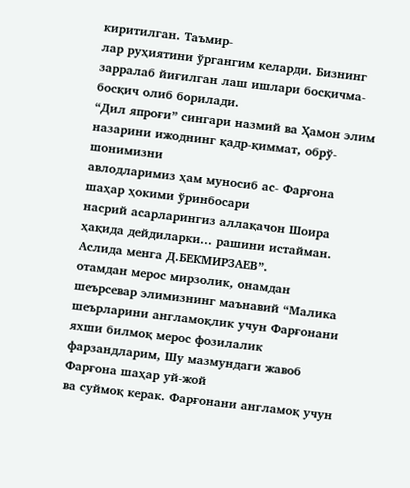киритилган. Таъмир-
лар руҳиятини ўргангим келарди. Бизнинг зарралаб йиғилган лаш ишлари босқичма-босқич олиб борилади.
“Дил япроғи” сингари назмий ва Ҳамон элим назарини ижоднинг қадр-қиммат, обрў-шонимизни
авлодларимиз ҳам муносиб ас- Фарғона шаҳар ҳокими ўринбосари
насрий асарларингиз аллақачон Шоира ҳақида дейдиларки... рашини истайман. Аслида менга Д.БЕКМИРЗАЕВ”.
отамдан мерос мирзолик, онамдан
шеърсевар элимизнинг маънавий “Малика шеърларини англамоқлик учун Фарғонани яхши билмоқ мерос фозилалик фарзандларим, Шу мазмундаги жавоб Фарғона шаҳар уй-жой
ва суймоқ керак. Фарғонани англамоқ учун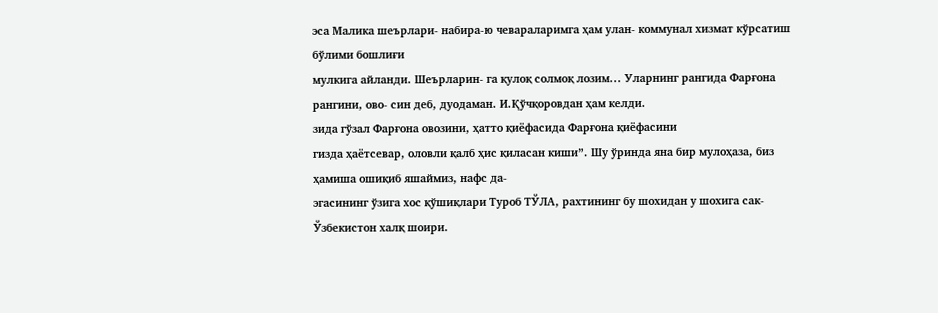эса Малика шеърлари- набира-ю чевараларимга ҳам улан- коммунал хизмат кўрсатиш бўлими бошлиғи
мулкига айланди. Шеърларин- га қулоқ солмоқ лозим... Уларнинг рангида Фарғона рангини, ово- син деб, дуодаман. И.Қўчқоровдан ҳам келди.
зида гўзал Фарғона овозини, ҳатто қиёфасида Фарғона қиёфасини
гизда ҳаётсевар, оловли қалб ҳис қиласан киши”. Шу ўринда яна бир мулоҳаза, биз
ҳамиша ошиқиб яшаймиз, нафс да-
эгасининг ўзига хос қўшиқлари Туроб ТЎЛА, рахтининг бу шохидан у шохига сак-
Ўзбекистон халқ шоири.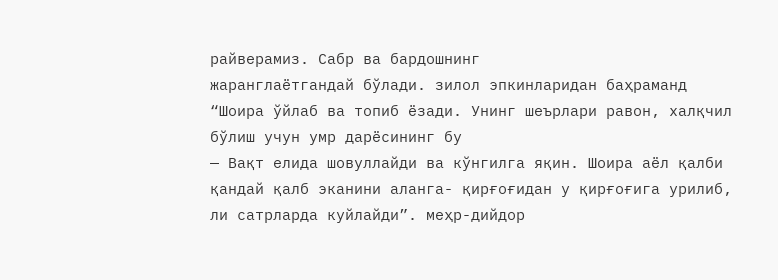райверамиз. Сабр ва бардошнинг
жаранглаётгандай бўлади. зилол эпкинларидан баҳраманд
“Шоира ўйлаб ва топиб ёзади. Унинг шеърлари равон, халқчил бўлиш учун умр дарёсининг бу
— Вақт елида шовуллайди ва кўнгилга яқин. Шоира аёл қалби қандай қалб эканини аланга- қирғоғидан у қирғоғига урилиб,
ли сатрларда куйлайди”. меҳр-дийдор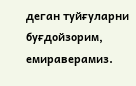деган туйғуларни
буғдойзорим, емираверамиз.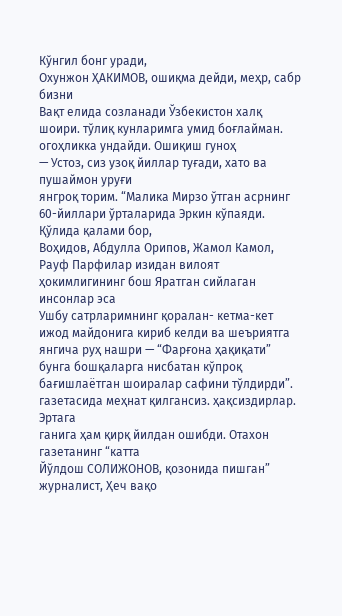Кўнгил бонг уради,
Охунжон ҲАКИМОВ, ошиқма дейди, меҳр, сабр бизни
Вақт елида созланади Ўзбекистон халқ шоири. тўлиқ кунларимга умид боғлайман. огоҳликка ундайди. Ошиқиш гуноҳ
— Устоз, сиз узоқ йиллар туғади, хато ва пушаймон уруғи
янгроқ торим. “Малика Мирзо ўтган асрнинг 60-йиллари ўрталарида Эркин кўпаяди. Қўлида қалами бор,
Воҳидов, Абдулла Орипов, Жамол Камол, Рауф Парфилар изидан вилоят ҳокимлигининг бош Яратган сийлаган инсонлар эса
Ушбу сатрларимнинг қоралан- кетма-кет ижод майдонига кириб келди ва шеъриятга янгича руҳ нашри — “Фарғона ҳақиқати” бунга бошқаларга нисбатан кўпроқ
бағишлаётган шоиралар сафини тўлдирди”. газетасида меҳнат қилгансиз. ҳақсиздирлар. Эртага
ганига ҳам қирқ йилдан ошибди. Отахон газетанинг “катта
Йўлдош СОЛИЖОНОВ, қозонида пишган” журналист, Ҳеч вақо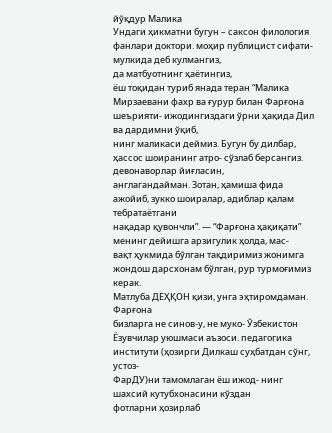йўқдур Малика
Ундаги ҳикматни бугун – саксон филология фанлари доктори. моҳир публицист сифати- мулкида деб кулмангиз,
да матбуотнинг ҳаётингиз,
ёш тоқидан туриб янада теран “Малика Мирзаевани фахр ва ғурур билан Фарғона шеърияти- ижодингиздаги ўрни ҳақида Дил ва дардимни ўқиб,
нинг маликаси деймиз. Бугун бу дилбар, ҳассос шоиранинг атро- сўзлаб берсангиз. девонаворлар йиғласин,
англагандайман. Зотан, ҳамиша фида ажойиб, зукко шоиралар, адиблар қалам тебратаётгани
нақадар қувончли”. — “Фарғона ҳақиқати” менинг дейишга арзигулик ҳолда, мас-
вақт ҳукмида бўлган тақдиримиз жонимга жондош дарсхонам бўлган, рур турмоғимиз керак.
Матлуба ДЕҲҚОН қизи, унга эҳтиромдаман. Фарғона
бизларга не синов-у, не муко- Ўзбекистон Ёзувчилар уюшмаси аъзоси. педагогика институти (ҳозирги Дилкаш суҳбатдан сўнг, устоз-
ФарДУ)ни тамомлаган ёш ижод- нинг шахсий кутубхонасини кўздан
фотларни ҳозирлаб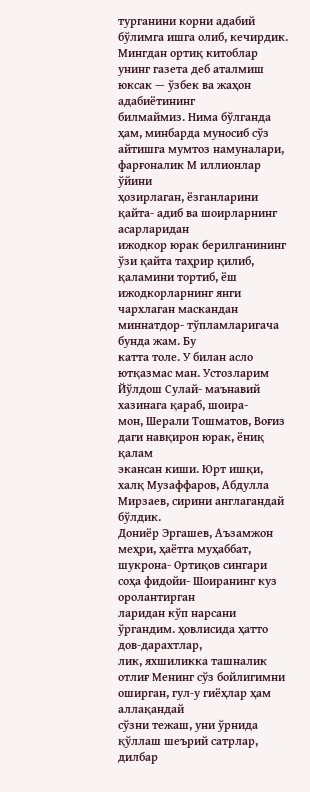турганини корни адабий бўлимга ишга олиб, кечирдик. Мингдан ортиқ китоблар
унинг газета деб аталмиш юксак — ўзбек ва жаҳон адабиётининг
билмаймиз. Нима бўлганда ҳам, минбарда муносиб сўз айтишга мумтоз намуналари, фарғоналик М иллионлар ўйини
ҳозирлаган, ёзганларини қайта- адиб ва шоирларнинг асарларидан
ижодкор юрак берилганининг ўзи қайта таҳрир қилиб, қаламини тортиб, ёш ижодкорларнинг янги
чархлаган маскандан миннатдор- тўпламларигача бунда жам. Бу
катта толе. У билан асло ютқазмас ман. Устозларим Йўлдош Сулай- маънавий хазинага қараб, шоира-
мон, Шерали Тошматов, Воғиз даги навқирон юрак, ёниқ қалам
экансан киши. Юрт ишқи, халқ Музаффаров, Абдулла Мирзаев, сирини англагандай бўлдик.
Дониёр Эргашев, Аъзамжон
меҳри, ҳаётга муҳаббат, шукрона- Ортиқов сингари соҳа фидойи- Шоиранинг куз оролантирган
ларидан кўп нарсани ўргандим. ҳовлисида ҳатто дов-дарахтлар,
лик, яхшиликка ташналик отлиғ Менинг сўз бойлигимни оширган, гул-у гиёҳлар ҳам аллақандай
сўзни тежаш, уни ўрнида қўллаш шеърий сатрлар, дилбар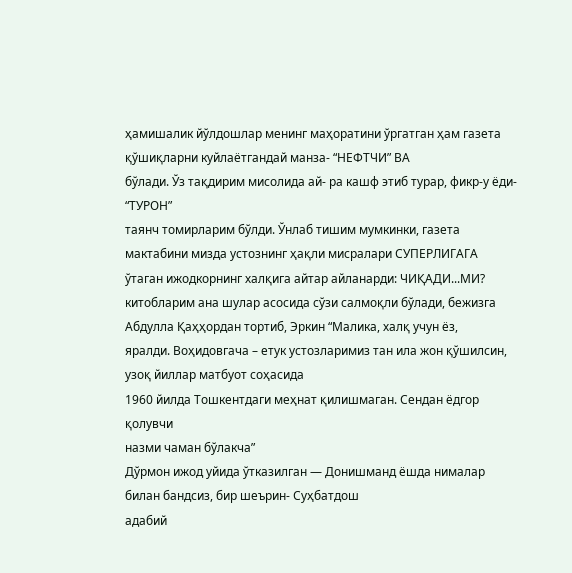ҳамишалик йўлдошлар менинг маҳоратини ўргатган ҳам газета қўшиқларни куйлаётгандай манза- “НЕФТЧИ” ВА
бўлади. Ўз тақдирим мисолида ай- ра кашф этиб турар, фикр-у ёди- “ТУРОН”
таянч томирларим бўлди. Ўнлаб тишим мумкинки, газета мактабини мизда устознинг ҳақли мисралари СУПЕРЛИГАГА
ўтаган ижодкорнинг халқига айтар айланарди: ЧИҚАДИ...МИ?
китобларим ана шулар асосида сўзи салмоқли бўлади, бежизга
Абдулла Қаҳҳордан тортиб, Эркин “Малика, халқ учун ёз,
яралди. Воҳидовгача – етук устозларимиз тан ила жон қўшилсин,
узоқ йиллар матбуот соҳасида
1960 йилда Тошкентдаги меҳнат қилишмаган. Сендан ёдгор қолувчи
назми чаман бўлакча”
Дўрмон ижод уйида ўтказилган — Донишманд ёшда нималар
билан бандсиз, бир шеърин- Суҳбатдош
адабий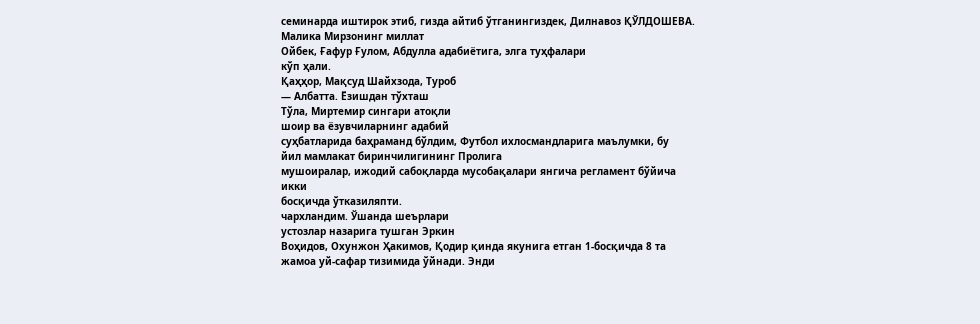семинарда иштирок этиб, гизда айтиб ўтганингиздек, Дилнавоз ҚЎЛДОШЕВА.
Малика Мирзонинг миллат
Ойбек, Ғафур Ғулом, Абдулла адабиётига, элга туҳфалари
кўп ҳали.
Қаҳҳор, Мақсуд Шайхзода, Туроб
— Албатта. Ёзишдан тўхташ
Тўла, Миртемир сингари атоқли
шоир ва ёзувчиларнинг адабий
суҳбатларида баҳраманд бўлдим, Футбол ихлосмандларига маълумки, бу
йил мамлакат биринчилигининг Пролига
мушоиралар, ижодий сабоқларда мусобақалари янгича регламент бўйича икки
босқичда ўтказиляпти.
чархландим. Ўшанда шеърлари
устозлар назарига тушган Эркин
Воҳидов, Охунжон Ҳакимов, Қодир қинда якунига етган 1-босқичда 8 та
жамоа уй-сафар тизимида ўйнади. Энди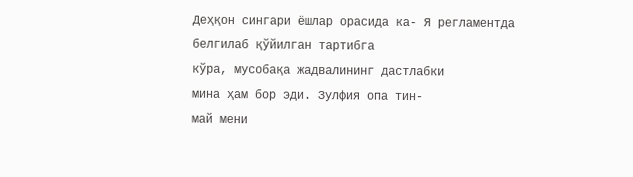Деҳқон сингари ёшлар орасида ка- Я регламентда белгилаб қўйилган тартибга
кўра, мусобақа жадвалининг дастлабки
мина ҳам бор эди. Зулфия опа тин-
май мени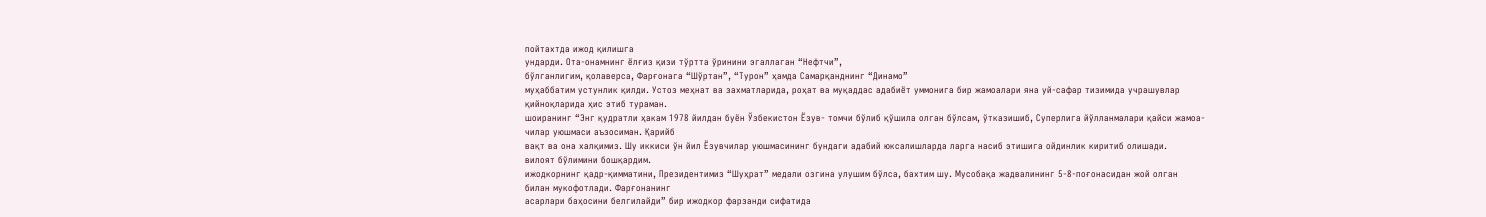пойтахтда ижод қилишга
ундарди. Ота-онамнинг ёлғиз қизи тўртта ўринини эгаллаган “Нефтчи”,
бўлганлигим, қолаверса, Фарғонага “Шўртан”, “Турон” ҳамда Самарқанднинг “Динамо”
муҳаббатим устунлик қилди. Устоз меҳнат ва захматларида, роҳат ва муқаддас адабиёт уммонига бир жамоалари яна уй-сафар тизимида учрашувлар
қийноқларида ҳис этиб тураман.
шоиранинг “Энг қудратли ҳакам 1978 йилдан буён Ўзбекистон Ёзув- томчи бўлиб қўшила олган бўлсам, ўтказишиб, Суперлига йўлланмалари қайси жамоа-
чилар уюшмаси аъзосиман. Қарийб
вақт ва она халқимиз. Шу иккиси ўн йил Ёзувчилар уюшмасининг бундаги адабий юксалишларда ларга насиб этишига ойдинлик киритиб олишади.
вилоят бўлимини бошқардим.
ижодкорнинг қадр-қимматини, Президентимиз “Шуҳрат” медали озгина улушим бўлса, бахтим шу. Мусобақа жадвалининг 5-8-поғонасидан жой олган
билан мукофотлади. Фарғонанинг
асарлари баҳосини белгилайди” бир ижодкор фарзанди сифатида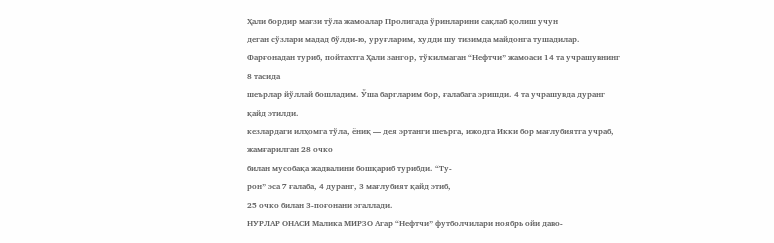Ҳали бордир мағзи тўла жамоалар Пролигада ўринларини сақлаб қолиш учун
деган сўзлари мадад бўлди-ю, уруғларим, худди шу тизимда майдонга тушадилар.
Фарғонадан туриб, пойтахтга Ҳали зангор, тўкилмаган “Нефтчи” жамоаси 14 та учрашувнинг 8 тасида
шеърлар йўллай бошладим. Ўша баргларим бор, ғалабага эришди. 4 та учрашувда дуранг қайд этилди.
кезлардаги илҳомга тўла, ёниқ — дея эртанги шеърга, ижодга Икки бор мағлубиятга учраб, жамғарилган 28 очко
билан мусобақа жадвалини бошқариб турибди. “Ту-
рон” эса 7 ғалаба, 4 дуранг, 3 мағлубият қайд этиб,
25 очко билан 3-поғонани эгаллади.
НУРЛАР ОНАСИ Малика МИРЗО Агар “Нефтчи” футболчилари ноябрь ойи даво-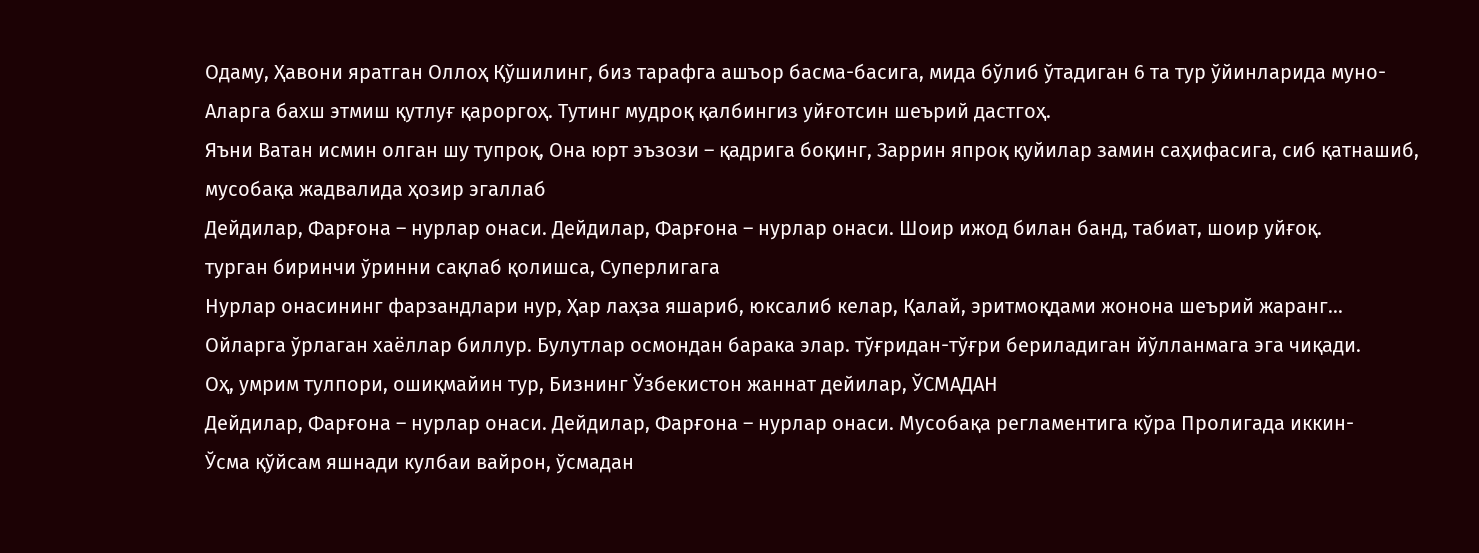Одаму, Ҳавони яратган Оллоҳ Қўшилинг, биз тарафга ашъор басма-басига, мида бўлиб ўтадиган 6 та тур ўйинларида муно-
Аларга бахш этмиш қутлуғ қароргоҳ. Тутинг мудроқ қалбингиз уйғотсин шеърий дастгоҳ.
Яъни Ватан исмин олган шу тупроқ, Она юрт эъзози – қадрига боқинг, Заррин япроқ қуйилар замин саҳифасига, сиб қатнашиб, мусобақа жадвалида ҳозир эгаллаб
Дейдилар, Фарғона – нурлар онаси. Дейдилар, Фарғона – нурлар онаси. Шоир ижод билан банд, табиат, шоир уйғоқ.
турган биринчи ўринни сақлаб қолишса, Суперлигага
Нурлар онасининг фарзандлари нур, Ҳар лаҳза яшариб, юксалиб келар, Қалай, эритмоқдами жонона шеърий жаранг...
Ойларга ўрлаган хаёллар биллур. Булутлар осмондан барака элар. тўғридан-тўғри бериладиган йўлланмага эга чиқади.
Оҳ, умрим тулпори, ошиқмайин тур, Бизнинг Ўзбекистон жаннат дейилар, ЎСМАДАН
Дейдилар, Фарғона – нурлар онаси. Дейдилар, Фарғона – нурлар онаси. Мусобақа регламентига кўра Пролигада иккин-
Ўсма қўйсам яшнади кулбаи вайрон, ўсмадан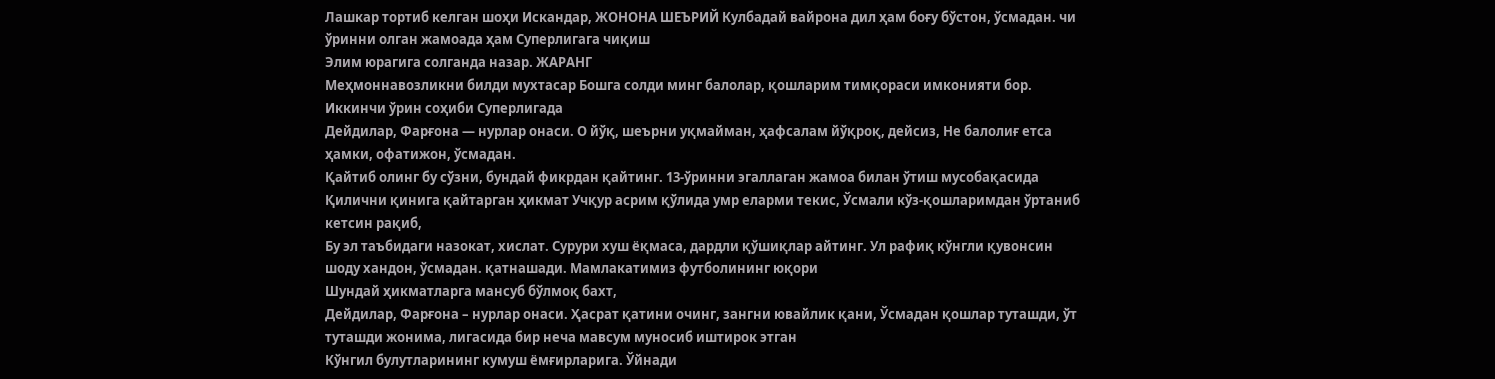Лашкар тортиб келган шоҳи Искандар, ЖОНОНА ШЕЪРИЙ Кулбадай вайрона дил ҳам боғу бўстон, ўсмадан. чи ўринни олган жамоада ҳам Суперлигага чиқиш
Элим юрагига солганда назар. ЖАРАНГ
Меҳмоннавозликни билди мухтасар Бошга солди минг балолар, қошларим тимқораси имконияти бор. Иккинчи ўрин соҳиби Суперлигада
Дейдилар, Фарғона — нурлар онаси. О йўқ, шеърни уқмайман, ҳафсалам йўқроқ, дейсиз, Не балолиғ етса ҳамки, офатижон, ўсмадан.
Қайтиб олинг бу сўзни, бундай фикрдан қайтинг. 13-ўринни эгаллаган жамоа билан ўтиш мусобақасида
Қилични қинига қайтарган ҳикмат Учқур асрим қўлида умр еларми текис, Ўсмали кўз-қошларимдан ўртаниб кетсин рақиб,
Бу эл таъбидаги назокат, хислат. Сурури хуш ёқмаса, дардли қўшиқлар айтинг. Ул рафиқ кўнгли қувонсин шоду хандон, ўсмадан. қатнашади. Мамлакатимиз футболининг юқори
Шундай ҳикматларга мансуб бўлмоқ бахт,
Дейдилар, Фарғона – нурлар онаси. Ҳасрат қатини очинг, зангни ювайлик қани, Ўсмадан қошлар туташди, ўт туташди жонима, лигасида бир неча мавсум муносиб иштирок этган
Кўнгил булутларининг кумуш ёмғирларига. Ўйнади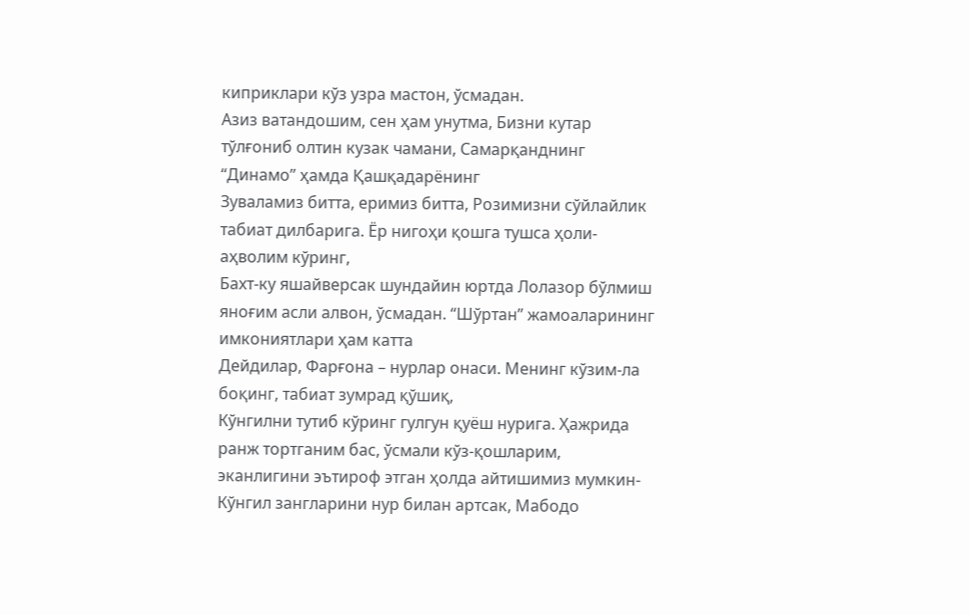киприклари кўз узра мастон, ўсмадан.
Азиз ватандошим, сен ҳам унутма, Бизни кутар тўлғониб олтин кузак чамани, Самарқанднинг “Динамо” ҳамда Қашқадарёнинг
Зуваламиз битта, еримиз битта, Розимизни сўйлайлик табиат дилбарига. Ёр нигоҳи қошга тушса ҳоли-аҳволим кўринг,
Бахт-ку яшайверсак шундайин юртда Лолазор бўлмиш яноғим асли алвон, ўсмадан. “Шўртан” жамоаларининг имкониятлари ҳам катта
Дейдилар, Фарғона – нурлар онаси. Менинг кўзим-ла боқинг, табиат зумрад қўшиқ,
Кўнгилни тутиб кўринг гулгун қуёш нурига. Ҳажрида ранж тортганим бас, ўсмали кўз-қошларим, эканлигини эътироф этган ҳолда айтишимиз мумкин-
Кўнгил зангларини нур билан артсак, Мабодо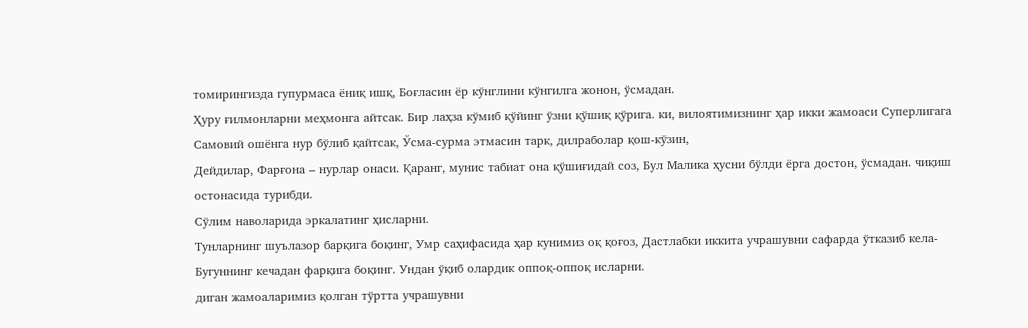томирингизда гупурмаса ёниқ ишқ, Боғласин ёр кўнглини кўнгилга жонон, ўсмадан.
Ҳуру ғилмонларни меҳмонга айтсак. Бир лаҳза кўмиб қўйинг ўзни қўшиқ қўрига. ки, вилоятимизнинг ҳар икки жамоаси Суперлигага
Самовий ошёнга нур бўлиб қайтсак, Ўсма-сурма этмасин тарк, дилраболар қош-кўзин,
Дейдилар, Фарғона – нурлар онаси. Қаранг, мунис табиат она қўшиғидай соз, Бул Малика ҳусни бўлди ёрга достон, ўсмадан. чиқиш остонасида турибди.
Сўлим наволарида эркалатинг ҳисларни.
Тунларнинг шуълазор барқига боқинг, Умр саҳифасида ҳар кунимиз оқ қоғоз, Дастлабки иккита учрашувни сафарда ўтказиб кела-
Бугуннинг кечадан фарқига боқинг. Ундан ўқиб олардик оппоқ-оппоқ исларни.
диган жамоаларимиз қолган тўртта учрашувни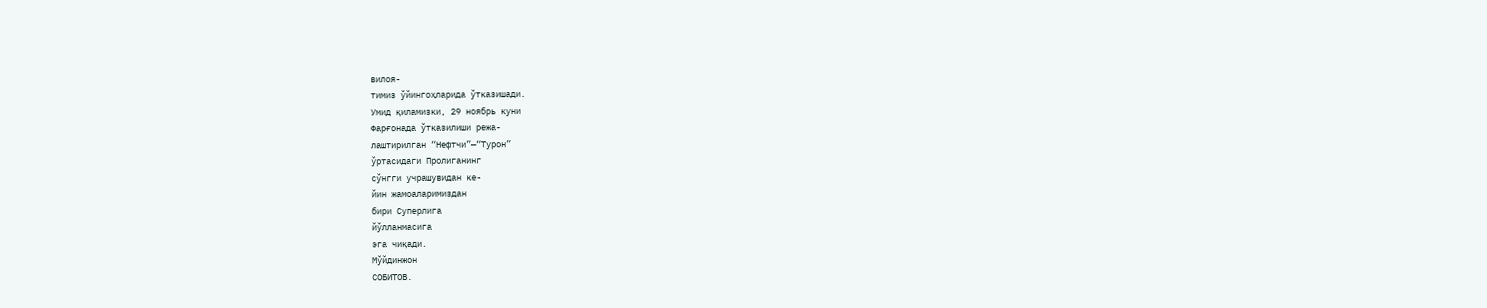вилоя-
тимиз ўйингоҳларида ўтказишади.
Умид қиламизки, 29 ноябрь куни
Фарғонада ўтказилиши режа-
лаштирилган “Нефтчи”—“Турон”
ўртасидаги Пролиганинг
сўнгги учрашувидан ке-
йин жамоаларимиздан
бири Суперлига
йўлланмасига
эга чиқади.
Мўйдинжон
СОБИТОВ.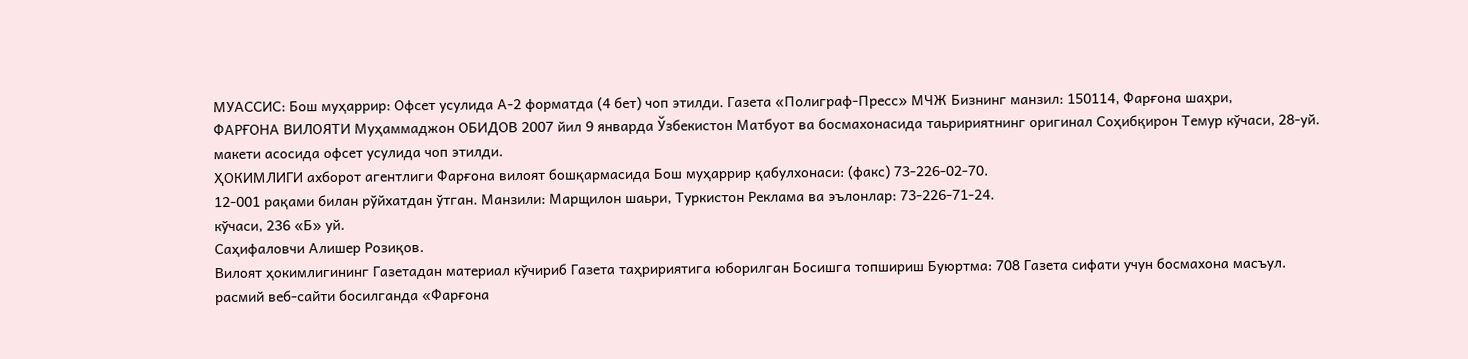МУАССИС: Бош муҳаррир: Офсет усулида А-2 форматда (4 бет) чоп этилди. Газета «Полиграф-Пресс» МЧЖ Бизнинг манзил: 150114, Фарғона шаҳри,
ФАРҒОНА ВИЛОЯТИ Муҳаммаджон ОБИДОВ 2007 йил 9 январда Ўзбекистон Матбуот ва босмахонасида таьририятнинг оригинал Соҳибқирон Темур кўчаси, 28-уй.
макети асосида офсет усулида чоп этилди.
ҲОКИМЛИГИ ахборот агентлиги Фарғона вилоят бошқармасида Бош муҳаррир қабулхонаси: (факс) 73-226-02-70.
12-001 рақами билан рўйхатдан ўтган. Манзили: Марщилон шаьри, Туркистон Реклама ва эълонлар: 73-226-71-24.
кўчаси, 236 «Б» уй.
Саҳифаловчи Алишер Розиқов.
Вилоят ҳокимлигининг Газетадан материал кўчириб Газета таҳририятига юборилган Босишга топшириш Буюртма: 708 Газета сифати учун босмахона масъул.
расмий веб-сайти босилганда «Фарғона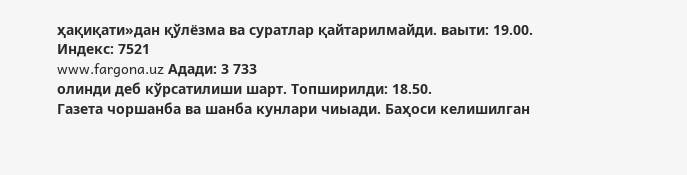ҳақиқати»дан қўлёзма ва суратлар қайтарилмайди. ваыти: 19.00. Индекс: 7521
www.fargona.uz Адади: 3 733
олинди деб кўрсатилиши шарт. Топширилди: 18.50.
Газета чоршанба ва шанба кунлари чиыади. Баҳоси келишилган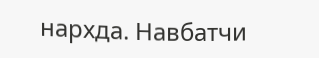нархда. Навбатчи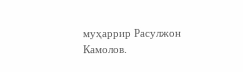муҳаррир Расулжон Камолов.